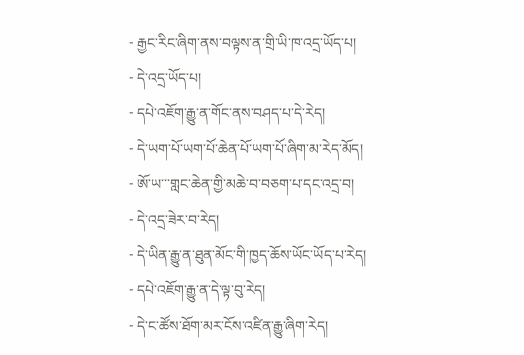- རྒྱང་རིང་ཞིག་ནས་བལྟས་ན་གྲི་ཡི་ཁ་འདྲ་ཡོད་པ།
- དེ་འདྲ་ཡོད་པ།
- དཔེ་འཇོག་རྒྱུ་ན་གོང་ནས་བཤད་པ་དེ་རེད།
- དེ་ཡག་པོ་ཡག་པོ་ཆེན་པོ་ཡག་པོ་ཞིག་མ་རེད་མོད།
- ཨོ་ཡ་་་གླང་ཆེན་གྱི་མཆེ་བ་བཅག་པ་དང་འདྲ་བ།
- དེ་འདྲ་ཟེར་བ་རེད།
- དེ་ཡིན་རྒྱུ་ན་ཐུན་མོང་གི་ཁྱད་ཆོས་ཡོང་ཡོད་པ་རེད།
- དཔེ་འཇོག་རྒྱུ་ན་དེ་ལྟ་བུ་རེད།
- དེ་ང་ཚོས་ཐོག་མར་ངོས་འཛིན་རྒྱུ་ཞིག་རེད།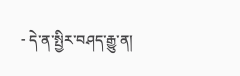- དེ་ན་སྤྱིར་བཤད་རྒྱུ་ན།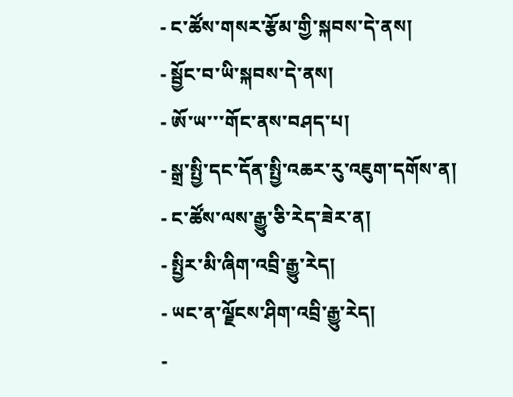- ང་ཚོས་གསར་རྩོམ་གྱི་སྐབས་དེ་ནས།
- སྦྱོང་བ་ཡི་སྐབས་དེ་ནས།
- ཨོ་ཡ་་་གོང་ནས་བཤད་པ།
- སྒྲ་སྤྱི་དང་དོན་སྤྱི་འཆར་རུ་འཇུག་དགོས་ན།
- ང་ཚོས་ལས་རྒྱུ་ཅི་རེད་ཟེར་ན།
- སྤྱིར་མི་ཞིག་འབྲི་རྒྱུ་རེད།
- ཡང་ན་ལྗོངས་ཤིག་འབྲི་རྒྱུ་རེད།
-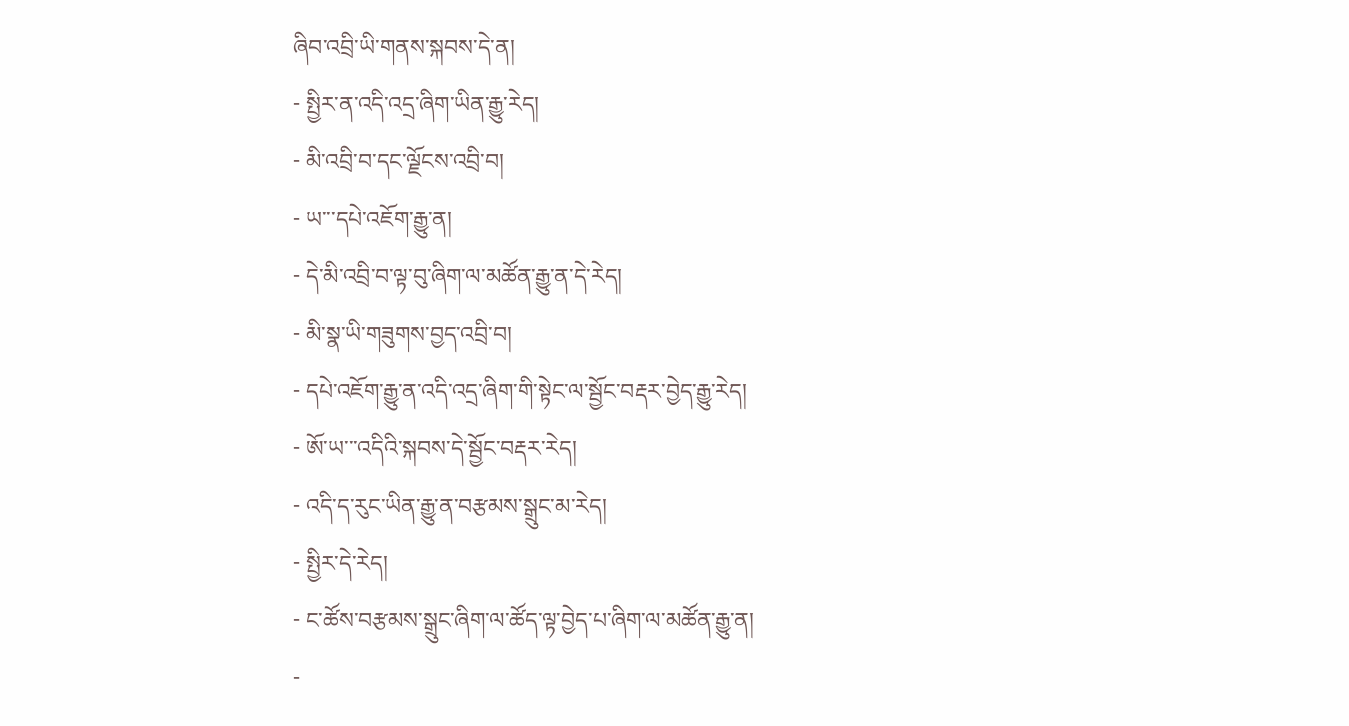ཞིབ་འབྲི་ཡི་གནས་སྐབས་དེ་ན།
- སྤྱིར་ན་འདི་འདྲ་ཞིག་ཡིན་རྒྱུ་རེད།
- མི་འབྲི་བ་དང་ལྗོངས་འབྲི་བ།
- ཡ་་་དཔེ་འཇོག་རྒྱུ་ན།
- དེ་མི་འབྲི་བ་ལྟ་བུ་ཞིག་ལ་མཚོན་རྒྱུ་ན་དེ་རེད།
- མི་སྣ་ཡི་གཟུགས་བྱད་འབྲི་བ།
- དཔེ་འཇོག་རྒྱུ་ན་འདི་འདྲ་ཞིག་གི་སྟེང་ལ་སྦྱོང་བརྡར་བྱེད་རྒྱུ་རེད།
- ཨོ་ཡ་་་འདིའི་སྐབས་དེ་སྦྱོང་བརྡར་རེད།
- འདི་ད་རུང་ཡིན་རྒྱུ་ན་བརྩམས་སྒྲུང་མ་རེད།
- སྤྱིར་དེ་རེད།
- ང་ཚོས་བརྩམས་སྒྲུང་ཞིག་ལ་ཚོད་ལྟ་བྱེད་པ་ཞིག་ལ་མཚོན་རྒྱུ་ན།
-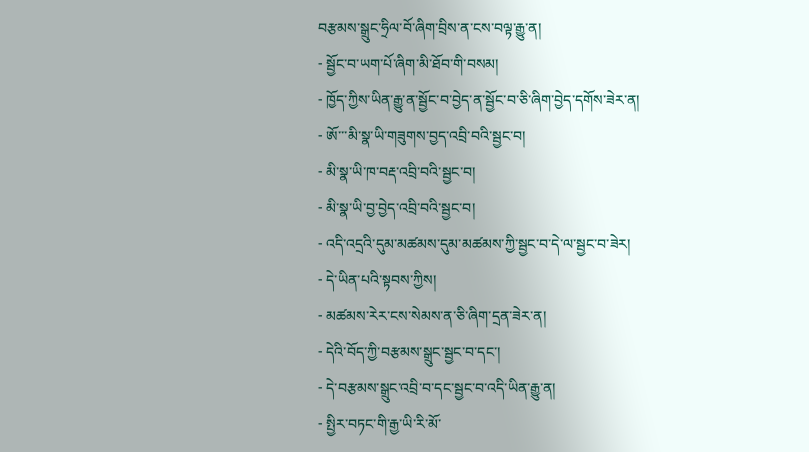བརྩམས་སྒྲུང་ཧྲིལ་བོ་ཞིག་བྲིས་ན་ངས་བལྟ་རྒྱུ་ན།
- སྦྱོང་བ་ཡག་པོ་ཞིག་མི་ཐོབ་གི་བསམ།
- ཁྱོད་ཀྱིས་ཡིན་རྒྱུ་ན་སྦྱོང་བ་བྱེད་ན་སྦྱོང་བ་ཅི་ཞིག་བྱེད་དགོས་ཟེར་ན།
- ཨོ་་་མི་སྣ་ཡི་གཟུགས་བྱད་འབྲི་བའི་སྦྱང་བ།
- མི་སྣ་ཡི་ཁ་བརྡ་འབྲི་བའི་སྦྱང་བ།
- མི་སྣ་ཡི་བྱ་བྱེད་འབྲི་བའི་སྦྱང་བ།
- འདི་འདྲའི་དུམ་མཚམས་དུམ་མཚམས་ཀྱི་སྦྱང་བ་དེ་ལ་སྦྱང་བ་ཟེར།
- དེ་ཡིན་པའི་སྟབས་ཀྱིས།
- མཚམས་རེར་ངས་སེམས་ན་ཅི་ཞིག་དྲན་ཟེར་ན།
- དེའི་བོད་ཀྱི་བརྩམས་སྒྲུང་སྦྱང་བ་དང་།
- དེ་བརྩམས་སྒྲུང་འབྲི་བ་དང་སྦྱང་བ་འདི་ཡིན་རྒྱུ་ན།
- སྤྱིར་བཏང་གི་རྒྱ་ཡི་རི་མོ་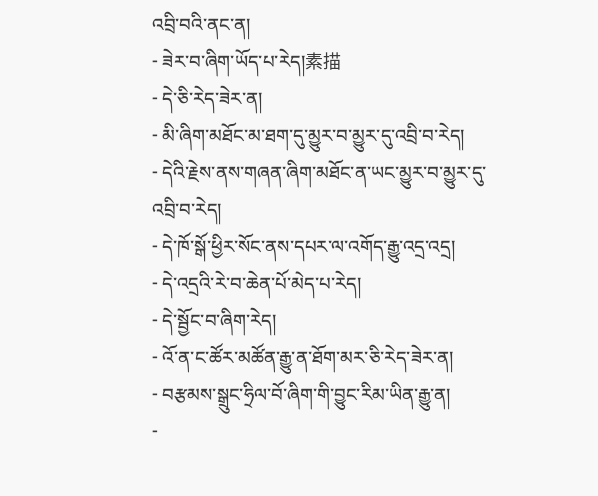འབྲི་བའི་ནང་ན།
- ཟེར་བ་ཞིག་ཡོད་པ་རེད།素描
- དེ་ཅི་རེད་ཟེར་ན།
- མི་ཞིག་མཐོང་མ་ཐག་དུ་མྱུར་བ་མྱུར་དུ་འབྲི་བ་རེད།
- དེའི་རྗེས་ནས་གཞན་ཞིག་མཐོང་ན་ཡང་མྱུར་བ་མྱུར་དུ་འབྲི་བ་རེད།
- དེ་ཁོ་སྒོ་ཕྱིར་སོང་ནས་དཔར་ལ་འགོད་རྒྱུ་འདྲ་འདྲ།
- དེ་འདྲའི་རེ་བ་ཆེན་པོ་མེད་པ་རེད།
- དེ་སྦྱོང་བ་ཞིག་རེད།
- འོ་ན་ང་ཚོར་མཚོན་རྒྱུ་ན་ཐོག་མར་ཅི་རེད་ཟེར་ན།
- བརྩམས་སྒྲུང་ཧྲིལ་བོ་ཞིག་གི་བྱུང་རིམ་ཡིན་རྒྱུ་ན།
-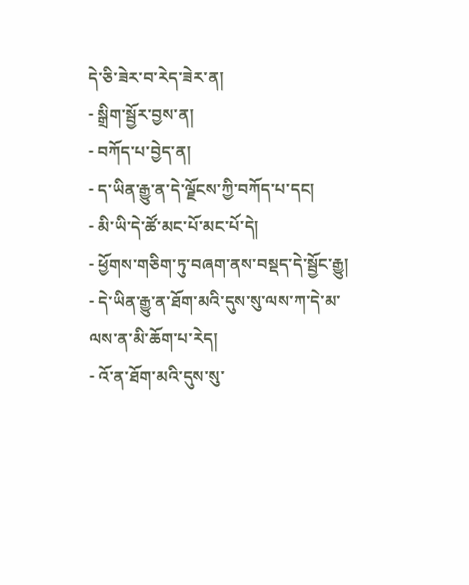དེ་ཅི་ཟེར་བ་རེད་ཟེར་ན།
- སྒྲིག་སྦྱོར་བྱས་ན།
- བཀོད་པ་བྱེད་ན།
- ད་ཡིན་རྒྱུ་ན་དེ་ལྗོངས་ཀྱི་བཀོད་པ་དང།
- མི་ཡི་དེ་ཚོ་མང་པོ་མང་པོ་དེ།
- ཕྱོགས་གཅིག་ཏུ་བཞག་ནས་བསྡད་དེ་སྦྱོང་རྒྱུ།
- དེ་ཡིན་རྒྱུ་ན་ཐོག་མའི་དུས་སུ་ལས་ཀ་དེ་མ་ལས་ན་མི་ཆོག་པ་རེད།
- འོ་ན་ཐོག་མའི་དུས་སུ་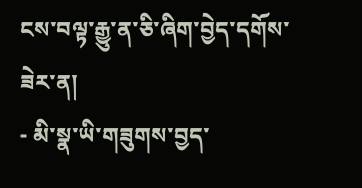ངས་བལྟ་རྒྱུ་ན་ཅི་ཞིག་བྱེད་དགོས་ཟེར་ན།
- མི་སྣ་ཡི་གཟུགས་བྱད་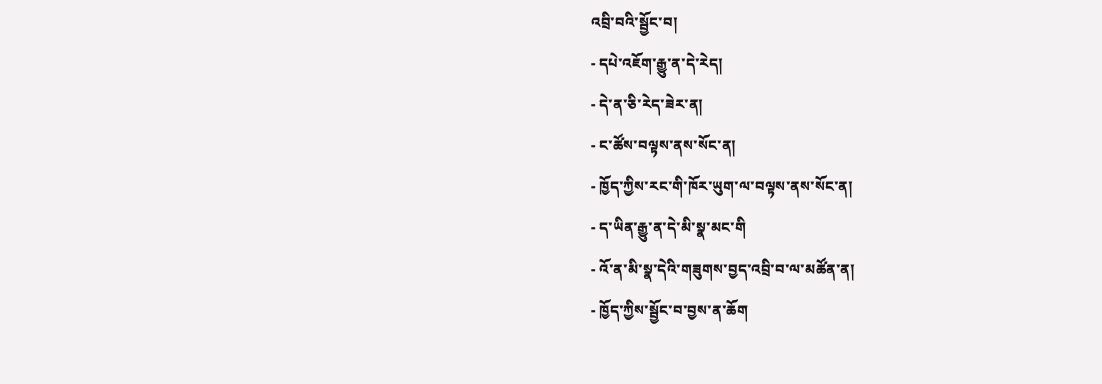འབྲི་བའི་སྦྱོང་བ།
- དཔེ་འཇོག་རྒྱུ་ན་དེ་རེད།
- དེ་ན་ཅི་རེད་ཟེར་ན།
- ང་ཚོས་བལྟས་ནས་སོང་ན།
- ཁྱོད་ཀྱིས་རང་གི་ཁོར་ཡུག་ལ་བལྟས་ནས་སོང་ན།
- ད་ཡིན་རྒྱུ་ན་དེ་མི་སྣ་མང་གི
- འོ་ན་མི་སྣ་དེའི་གཟུགས་བྱད་འབྲི་བ་ལ་མཚོན་ན།
- ཁྱོད་ཀྱིས་སྦྱོང་བ་བྱས་ན་ཆོག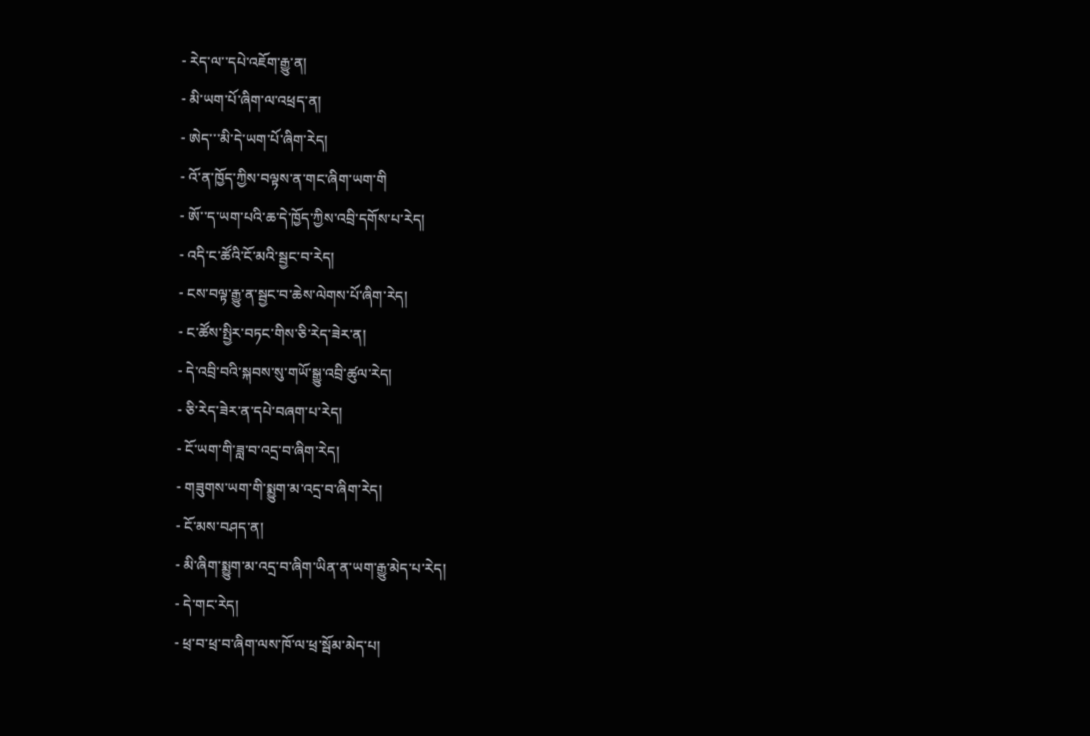- རེད་ལ་་དཔེ་འཇོག་རྒྱུ་ན།
- མི་ཡག་པོ་ཞིག་ལ་འཕྲད་ན།
- ཨེད་་་མི་དེ་ཡག་པོ་ཞིག་རེད།
- འོ་ན་ཁྱོད་ཀྱིས་བལྟས་ན་གང་ཞིག་ཡག་གི
- ཨོ་་ད་ཡག་པའི་ཆ་དེ་ཁྱོད་ཀྱིས་འབྲི་དགོས་པ་རེད།
- འདི་ང་ཚོའི་ངོ་མའི་སྦྱང་བ་རེད།
- ངས་བལྟ་རྒྱུ་ན་སྦྱང་བ་ཆེས་ལེགས་པོ་ཞིག་རེད།
- ང་ཚོས་སྤྱིར་བཏང་གིས་ཅི་རེད་ཟེར་ན།
- དེ་འབྲི་བའི་སྐབས་སུ་གཡོ་སྒྱུ་འབྲི་ཚུལ་རེད།
- ཅི་རེད་ཟེར་ན་དཔེ་བཞག་པ་རེད།
- ངོ་ཡག་གི་ཟླ་བ་འདྲ་བ་ཞིག་རེད།
- གཟུགས་ཡག་གི་སྨྱུག་མ་འདྲ་བ་ཞིག་རེད།
- ངོ་མས་བཤད་ན།
- མི་ཞིག་སྨྱུག་མ་འདྲ་བ་ཞིག་ཡིན་ན་ཡག་རྒྱུ་མེད་པ་རེད།
- དེ་གང་རེད།
- ཕྲ་བ་ཕྲ་བ་ཞིག་ལས་ཁོ་ལ་ཕྲ་སྦོམ་མེད་པ།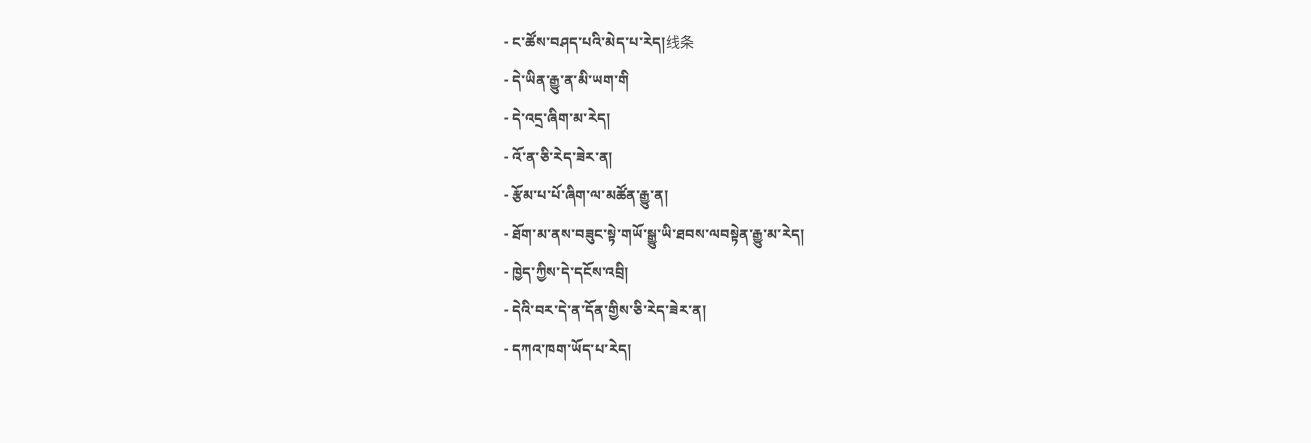- ང་ཚོས་བཤད་པའི་མེད་པ་རེད།线条
- དེ་ཡིན་རྒྱུ་ན་མི་ཡག་གི
- དེ་འདྲ་ཞིག་མ་རེད།
- འོ་ན་ཅི་རེད་ཟེར་ན།
- རྩོམ་པ་པོ་ཞིག་ལ་མཚོན་རྒྱུ་ན།
- ཐོག་མ་ནས་བཟུང་སྟེ་གཡོ་སྒྱུ་ཡི་ཐབས་ལབསྟེན་རྒྱུ་མ་རེད།
- ཁྱེད་ཀྱིས་དེ་དངོས་འབྲི།
- དེའི་བར་དེ་ན་དོན་གྱིས་ཅི་རེད་ཟེར་ན།
- དཀའ་ཁག་ཡོད་པ་རེད།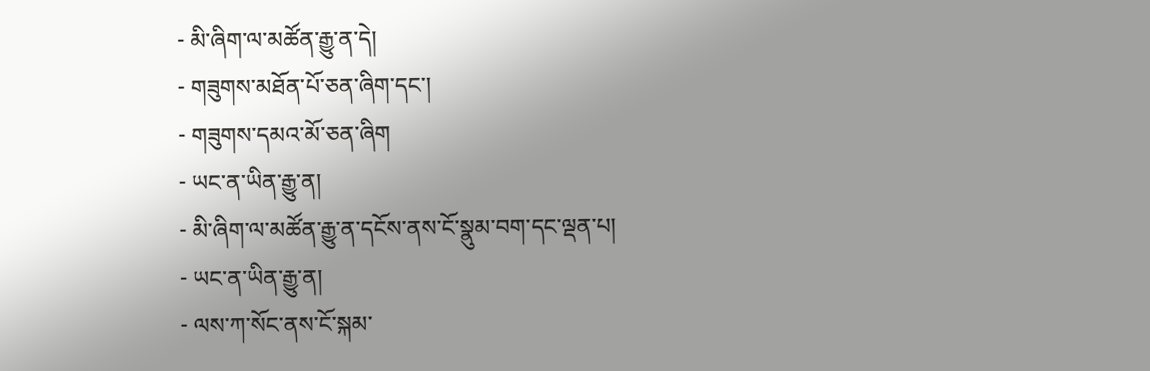- མི་ཞིག་ལ་མཚོན་རྒྱུ་ན་དེ།
- གཟུགས་མཐོན་པོ་ཅན་ཞིག་དང་།
- གཟུགས་དམའ་མོ་ཅན་ཞིག
- ཡང་ན་ཡིན་རྒྱུ་ན།
- མི་ཞིག་ལ་མཚོན་རྒྱུ་ན་དངོས་ནས་ངོ་སྣུམ་བག་དང་ལྡན་པ།
- ཡང་ན་ཡིན་རྒྱུ་ན།
- ལས་ཀ་སོང་ནས་ངོ་སྐམ་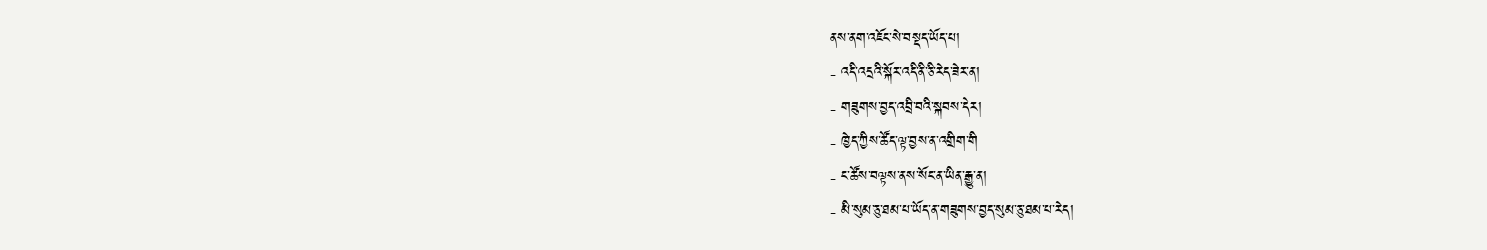ནས་ནག་འཇོང་སེ་བསྡད་ཡོད་པ།
- འདི་འདྲའི་སྐོར་འདི་ནི་ཅི་རེད་ཟེར་ན།
- གཟུགས་བྱད་འབྲི་བའི་སྐབས་དེར།
- ཁྱེད་ཀྱིས་ཚོད་ལྟ་བྱས་ན་འགྲིག་གི
- ང་ཚོས་བལྟས་ནས་སོང་ན་ཡིན་རྒྱུ་ན།
- མི་སུམ་ཅུ་ཐམ་པ་ཡོད་ན་གཟུགས་བྱད་སུམ་ཅུ་ཐམ་པ་རེད།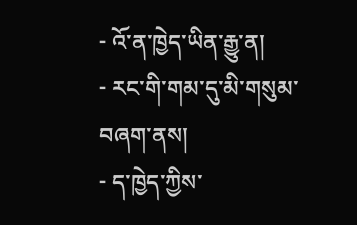- འོ་ན་ཁྱེད་ཡིན་རྒྱུ་ན།
- རང་གི་གམ་དུ་མི་གསུམ་བཞག་ནས།
- ད་ཁྱེད་ཀྱིས་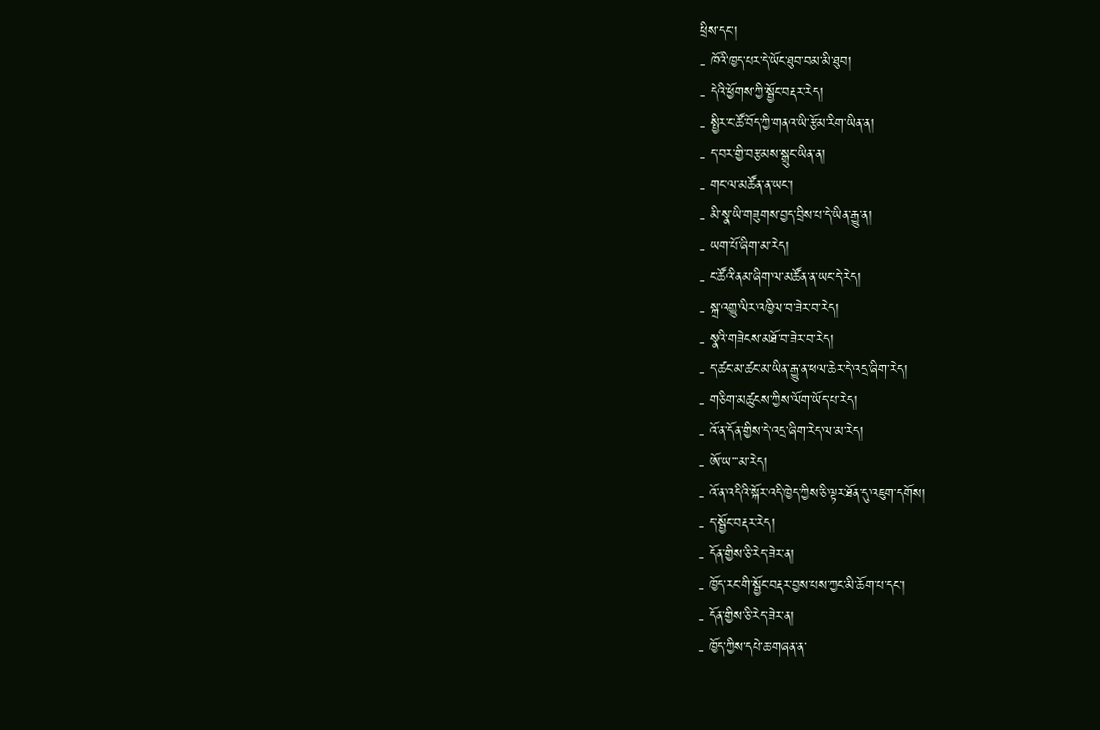ཕྲིས་དང་།
- ཁོའི་ཁྱད་པར་དེ་ཡོང་ཐུབ་བམ་མི་ཐུབ།
- དེའི་ཕྱོགས་ཀྱི་སྦྱོང་བརྡར་རེད།
- སྤྱིར་ང་ཚོ་བོད་ཀྱི་གནའ་ཡི་རྩོམ་རིག་ཡིན་ན།
- ད་བར་གྱི་བརྩམས་སྒྲུང་ཡིན་ན།
- གང་ལ་མཚོན་ན་ཡང་།
- མི་སྣ་ཡི་གཟུགས་བྱད་བྲིས་པ་དེ་ཡིན་རྒྱུ་ན།
- ཡག་པོ་ཞིག་མ་རེད།
- ང་ཚོའི་ནམ་ཞིག་ལ་མཚོན་ན་ཡང་དེ་རེད།
- སྐྲ་འགྱུ་ལིར་འཁྱིལ་བ་ཟེར་བ་རེད།
- སྣའི་གཟེངས་མཐོ་བ་ཟེར་བ་རེད།
- ད་ཚང་མ་ཚང་མ་ཡིན་རྒྱུ་ན་ཕལ་ཆེར་དེ་འདྲ་ཞིག་རེད།
- གཅིག་མཚུངས་ཀྱིས་ལོག་ཡོད་པ་རེད།
- འོ་ན་དོན་གྱིས་དེ་འདྲ་ཞིག་རེད་ལ་མ་རེད།
- ཨོ་ཡ་་་མ་རེད།
- འོ་ན་འདིའི་སྐོར་འདི་ཁྱེད་ཀྱིས་ཅི་ལྟར་ཐོན་དུ་འཇུག་དགོས།
- ད་སྦྱོང་བརྡར་རེད།
- དོན་གྱིས་ཅི་རེད་ཟེར་ན།
- ཁྱོད་རང་གི་སྦྱོང་བརྡར་བྱས་པས་ཀྱང་མི་ཆོག་པ་དང་།
- དོན་གྱིས་ཅི་རེད་ཟེར་ན།
- ཁྱོད་ཀྱིས་དཔེ་ཆ་གཞན་ན་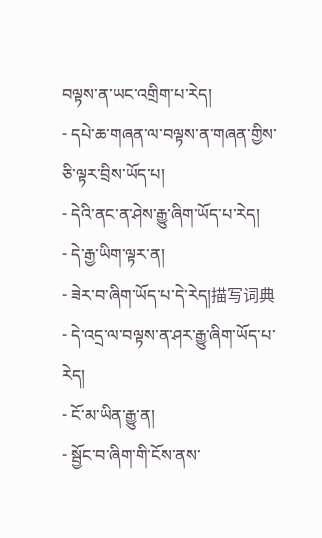བལྟས་ན་ཡང་འགྲིག་པ་རེད།
- དཔེ་ཆ་གཞན་ལ་བལྟས་ན་གཞན་གྱིས་ཅི་ལྟར་བྲིས་ཡོད་པ།
- དེའི་ནང་ན་ཤེས་རྒྱུ་ཞིག་ཡོད་པ་རེད།
- དེ་རྒྱ་ཡིག་ལྟར་ན།
- ཟེར་བ་ཞིག་ཡོད་པ་དེ་རེད།描写词典
- དེ་འདྲ་ལ་བལྟས་ན་ཤར་རྒྱུ་ཞིག་ཡོད་པ་རེད།
- ངོ་མ་ཡིན་རྒྱུ་ན།
- སྦྱོང་བ་ཞིག་གི་ངོས་ནས་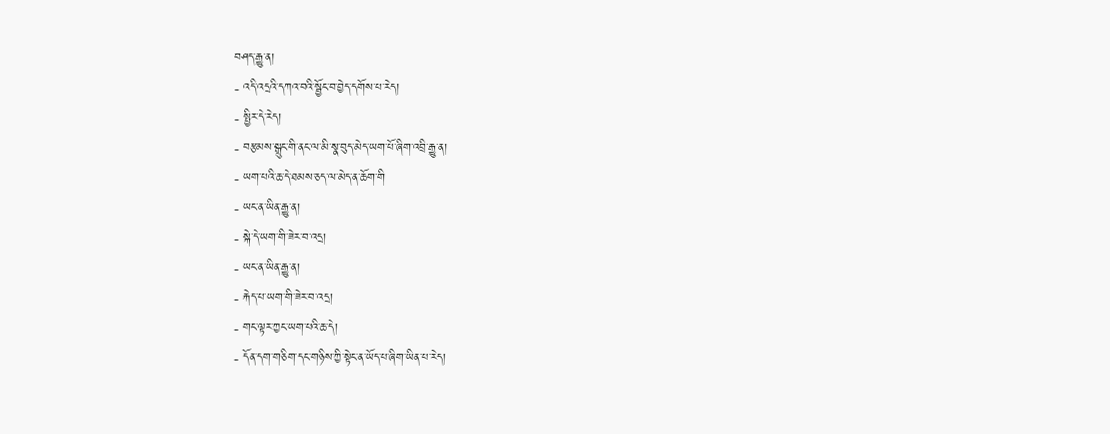བཤད་རྒྱུ་ན།
- འདི་འདྲའི་དཀའ་བའི་སྦྱོང་བ་བྱེད་དགོས་པ་རེད།
- སྤྱིར་དེ་རེད།
- བརྩམས་སྒྲུང་གི་ནང་ལ་མི་སྣ་བུད་མེད་ཡག་པོ་ཞིག་འབྲི་རྒྱུ་ན།
- ཡག་པའི་ཆ་དེ་ཐམས་ཅད་ལ་མེད་ན་ཆོག་གི
- ཡང་ན་ཡིན་རྒྱུ་ན།
- སྐེ་དེ་ཡག་གི་ཟེར་བ་འདྲ།
- ཡང་ན་ཡིན་རྒྱུ་ན།
- རྐེད་པ་ཡག་གི་ཟེར་བ་འདྲ།
- གང་ལྟར་ཀྱང་ཡག་པའི་ཆ་དེ།
- དོན་དག་གཅིག་དང་གཉིས་ཀྱི་སྟེང་ན་ཡོད་པ་ཞིག་ཡིན་པ་རེད།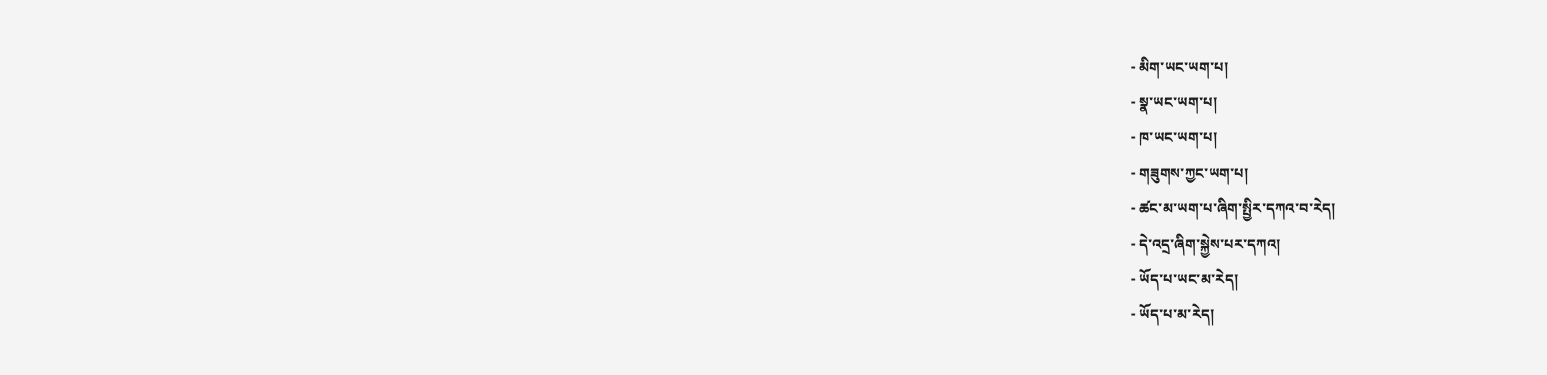- མིག་ཡང་ཡག་པ།
- སྣ་ཡང་ཡག་པ།
- ཁ་ཡང་ཡག་པ།
- གཟུགས་ཀྱང་ཡག་པ།
- ཚང་མ་ཡག་པ་ཞིག་སྤྱིར་དཀའ་བ་རེད།
- དེ་འདྲ་ཞིག་སྐྱེས་པར་དཀའ།
- ཡོད་པ་ཡང་མ་རེད།
- ཡོད་པ་མ་རེད།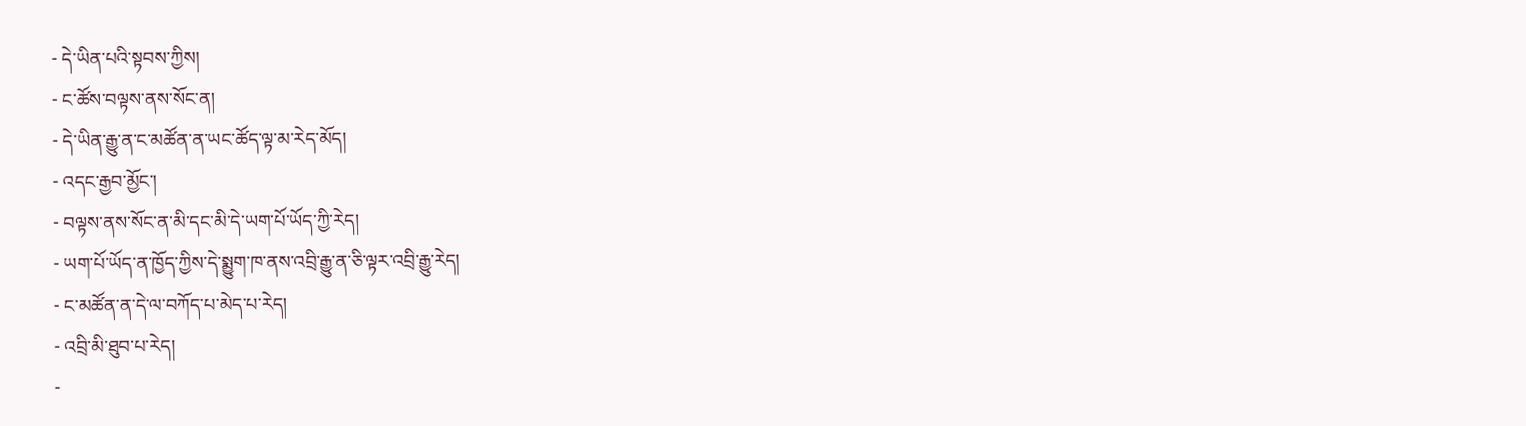- དེ་ཡིན་པའི་སྟབས་ཀྱིས།
- ང་ཚོས་བལྟས་ནས་སོང་ན།
- དེ་ཡིན་རྒྱུ་ན་ང་མཚོན་ན་ཡང་ཚོད་ལྟ་མ་རེད་མོད།
- འདང་རྒྱབ་མྱོང་།
- བལྟས་ནས་སོང་ན་མི་དང་མི་དེ་ཡག་པོ་ཡོད་ཀྱི་རེད།
- ཡག་པོ་ཡོད་ན་ཁྱོད་ཀྱིས་དེ་སྨྱུག་ཁ་ནས་འབྲི་རྒྱུ་ན་ཅི་ལྟར་འབྲི་རྒྱུ་རེད།
- ང་མཚོན་ན་དེ་ལ་བཀོད་པ་མེད་པ་རེད།
- འབྲི་མི་ཐུབ་པ་རེད།
-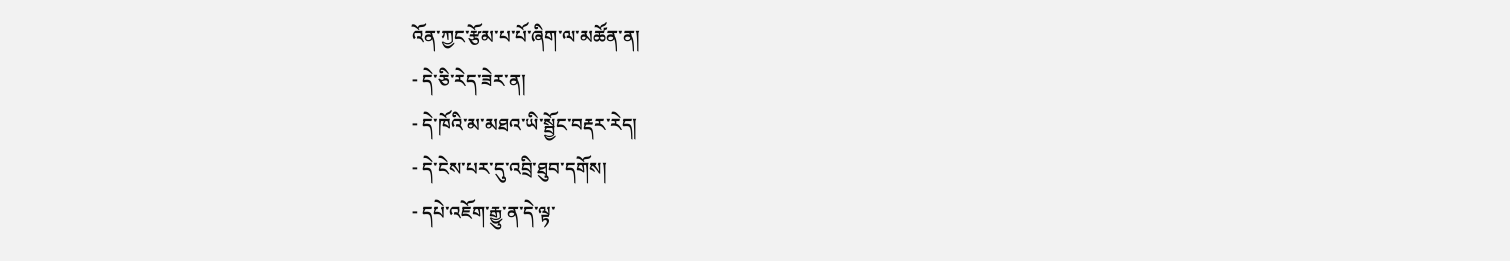འོན་ཀྱང་རྩོམ་པ་པོ་ཞིག་ལ་མཚོན་ན།
- དེ་ཅི་རེད་ཟེར་ན།
- དེ་ཁོའི་མ་མཐའ་ཡི་སྦྱོང་བརྡར་རེད།
- དེ་ངེས་པར་དུ་འབྲི་ཐུབ་དགོས།
- དཔེ་འཇོག་རྒྱུ་ན་དེ་ལྟ་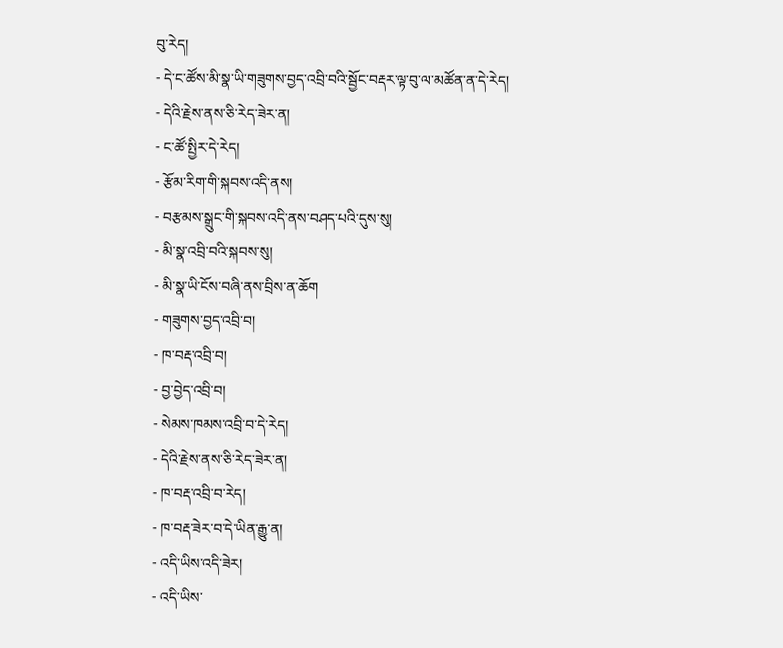བུ་རེད།
- དེ་ང་ཚོས་མི་སྣ་ཡི་གཟུགས་བྱད་འབྲི་བའི་སྦྱོང་བརྡར་ལྟ་བུ་ལ་མཚོན་ན་དེ་རེད།
- དེའི་རྗེས་ནས་ཅི་རེད་ཟེར་ན།
- ང་ཚོ་སྤྱིར་དེ་རེད།
- རྩོམ་རིག་གི་སྐབས་འདི་ནས།
- བརྩམས་སྒྲུང་གི་སྐབས་འདི་ནས་བཤད་པའི་དུས་སུ།
- མི་སྣ་འབྲི་བའི་སྐབས་སུ།
- མི་སྣ་ཡི་ངོས་བཞི་ནས་བྲིས་ན་ཆོག
- གཟུགས་བྱད་འབྲི་བ།
- ཁ་བརྡ་འབྲི་བ།
- བྱ་བྱེད་འབྲི་བ།
- སེམས་ཁམས་འབྲི་བ་དེ་རེད།
- དེའི་རྗེས་ནས་ཅི་རེད་ཟེར་ན།
- ཁ་བརྡ་འབྲི་བ་རེད།
- ཁ་བརྡ་ཟེར་བ་དེ་ཡིན་རྒྱུ་ན།
- འདི་ཡིས་འདི་ཟེར།
- འདི་ཡིས་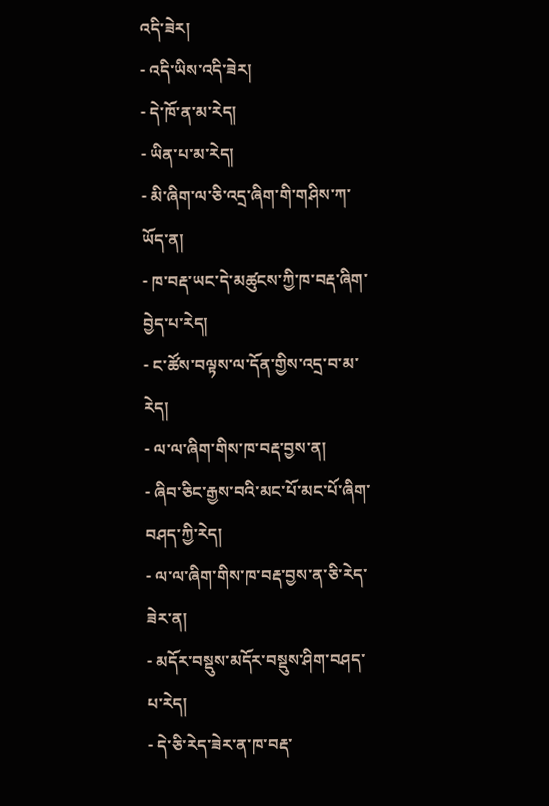འདི་ཟེར།
- འདི་ཡིས་འདི་ཟེར།
- དེ་ཁོ་ན་མ་རེད།
- ཡིན་པ་མ་རེད།
- མི་ཞིག་ལ་ཅི་འདྲ་ཞིག་གི་གཤིས་ཀ་ཡོད་ན།
- ཁ་བརྡ་ཡང་དེ་མཚུངས་ཀྱི་ཁ་བརྡ་ཞིག་བྱེད་པ་རེད།
- ང་ཚོས་བལྟས་ལ་དོན་གྱིས་འདྲ་བ་མ་རེད།
- ལ་ལ་ཞིག་གིས་ཁ་བརྡ་བྱས་ན།
- ཞིབ་ཅིང་རྒྱས་བའི་མང་པོ་མང་པོ་ཞིག་བཤད་ཀྱི་རེད།
- ལ་ལ་ཞིག་གིས་ཁ་བརྡ་བྱས་ན་ཅི་རེད་ཟེར་ན།
- མདོར་བསྡུས་མདོར་བསྡུས་ཤིག་བཤད་པ་རེད།
- དེ་ཅི་རེད་ཟེར་ན་ཁ་བརྡ་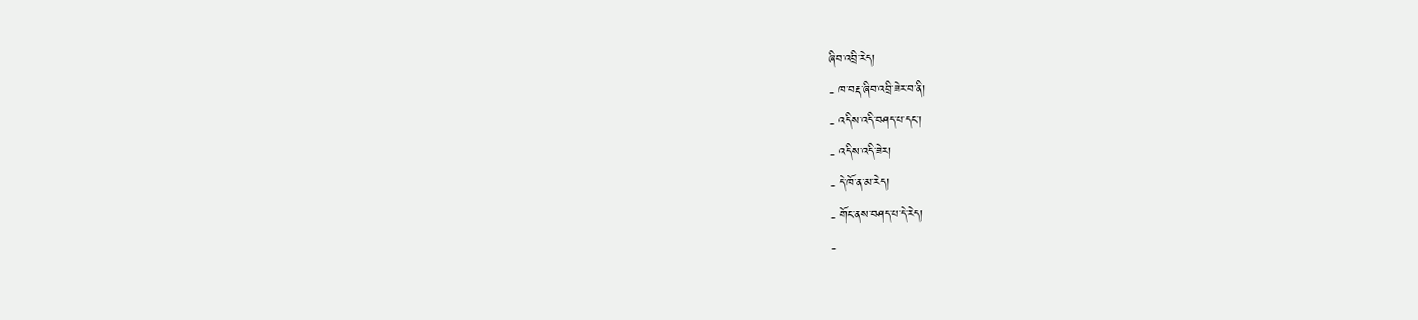ཞིབ་འབྲི་རེད།
- ཁ་བརྡ་ཞིབ་འབྲི་ཟེར་བ་ནི།
- འདིས་འདི་བཤད་པ་དང་།
- འདིས་འདི་ཟེར།
- དེ་ཁོ་ན་མ་རེད།
- གོང་ནས་བཤད་པ་དེ་རེད།
-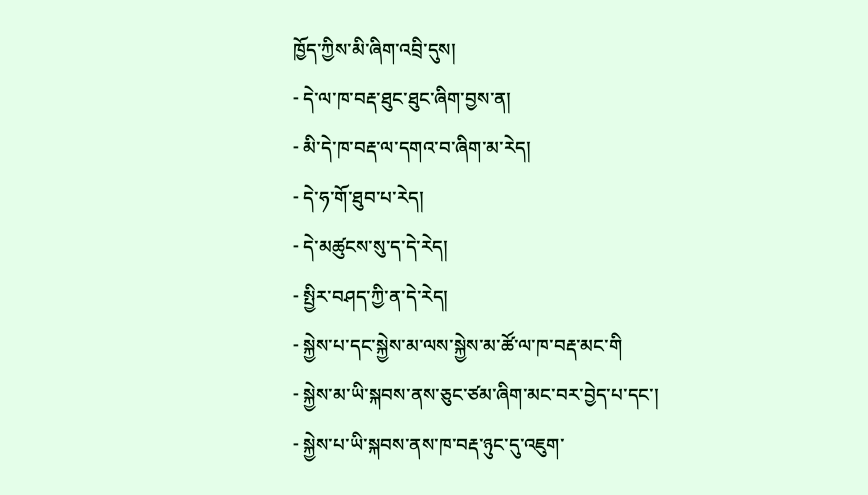ཁྱོད་ཀྱིས་མི་ཞིག་འབྲི་དུས།
- དེ་ལ་ཁ་བརྡ་ཐུང་ཐུང་ཞིག་བྱས་ན།
- མི་དེ་ཁ་བརྡ་ལ་དགའ་བ་ཞིག་མ་རེད།
- དེ་ཧ་གོ་ཐུབ་པ་རེད།
- དེ་མཚུངས་སུ་ད་དེ་རེད།
- སྤྱིར་བཤད་ཀྱི་ན་དེ་རེད།
- སྐྱེས་པ་དང་སྐྱེས་མ་ལས་སྐྱེས་མ་ཚོ་ལ་ཁ་བརྡ་མང་གི
- སྐྱེས་མ་ཡི་སྐབས་ནས་ཅུང་ཙམ་ཞིག་མང་བར་བྱེད་པ་དང་།
- སྐྱེས་པ་ཡི་སྐབས་ནས་ཁ་བརྡ་ཉུང་དུ་འཇུག་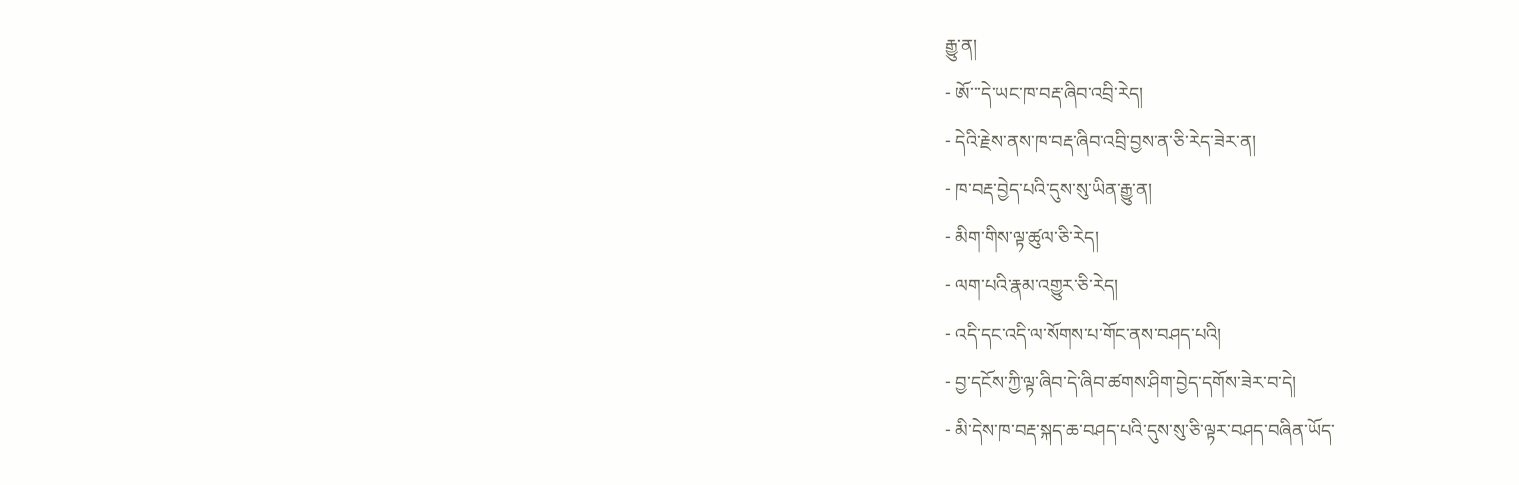རྒྱུ་ན།
- ཨོ་་་དེ་ཡང་ཁ་བརྡ་ཞིབ་འབྲི་རེད།
- དེའི་རྗེས་ནས་ཁ་བརྡ་ཞིབ་འབྲི་བྱས་ན་ཅི་རེད་ཟེར་ན།
- ཁ་བརྡ་བྱེད་པའི་དུས་སུ་ཡིན་རྒྱུ་ན།
- མིག་གིས་ལྟ་ཚུལ་ཅི་རེད།
- ལག་པའི་རྣམ་འགྱུར་ཅི་རེད།
- འདི་དང་འདི་ལ་སོགས་པ་གོང་ནས་བཤད་པའི།
- བྱ་དངོས་ཀྱི་ལྟ་ཞིབ་དེ་ཞིབ་ཚགས་ཤིག་བྱེད་དགོས་ཟེར་བ་དེ།
- མི་དེས་ཁ་བརྡ་སྐད་ཆ་བཤད་པའི་དུས་སུ་ཅི་ལྟར་བཤད་བཞིན་ཡོད་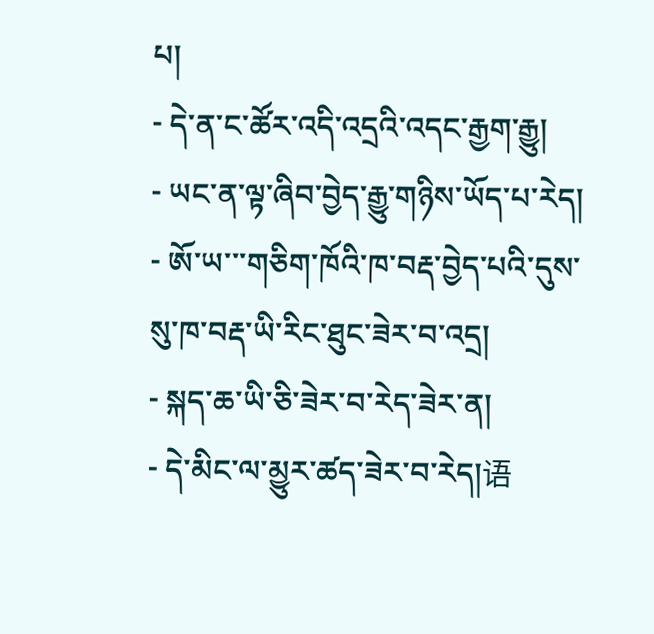པ།
- དེ་ན་ང་ཚོར་འདི་འདྲའི་འདང་རྒྱག་རྒྱུ།
- ཡང་ན་ལྟ་ཞིབ་བྱེད་རྒྱུ་གཉིས་ཡོད་པ་རེད།
- ཨོ་ཡ་་་གཅིག་ཁོའི་ཁ་བརྡ་བྱེད་པའི་དུས་སུ་ཁ་བརྡ་ཡི་རིང་ཐུང་ཟེར་བ་འདྲ།
- སྐད་ཆ་ཡི་ཅི་ཟེར་བ་རེད་ཟེར་ན།
- དེ་མིང་ལ་མྱུར་ཚད་ཟེར་བ་རེད།语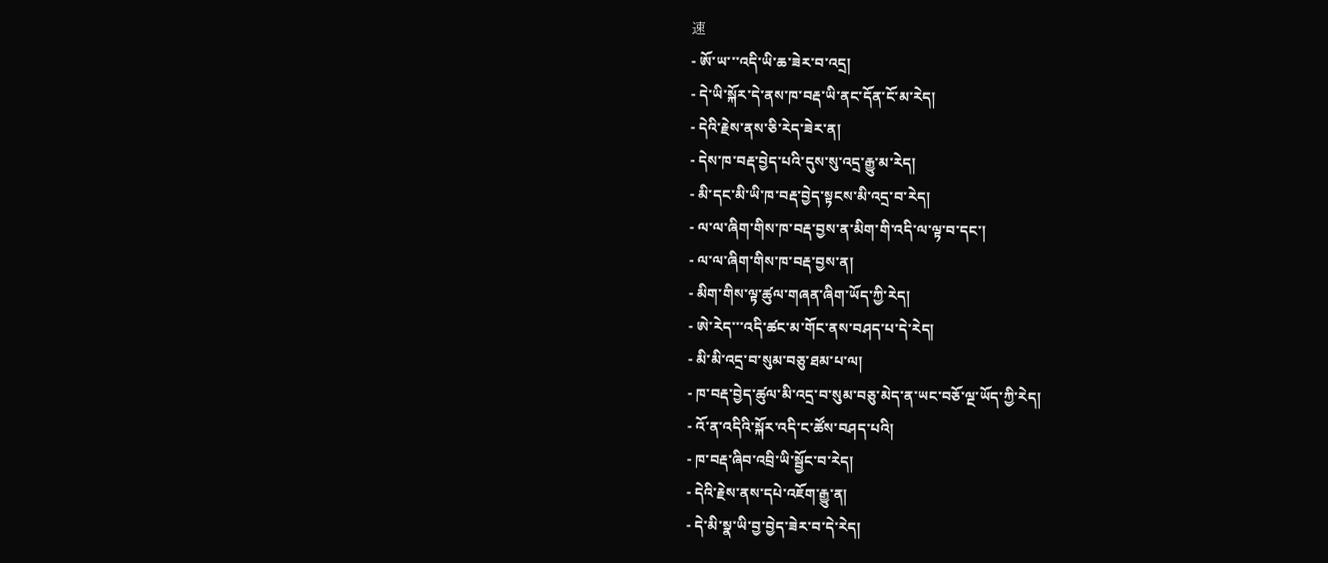速
- ཨོ་ཡ་་་འདི་ཡི་ཆ་ཟེར་བ་འདྲ།
- དེ་ཡི་སྐོར་དེ་ནས་ཁ་བརྡ་ཡི་ནང་དོན་ངོ་མ་རེད།
- དེའི་རྗེས་ནས་ཅི་རེད་ཟེར་ན།
- དེས་ཁ་བརྡ་བྱེད་པའི་དུས་སུ་འདྲ་རྒྱུ་མ་རེད།
- མི་དང་མི་ཡི་ཁ་བརྡ་བྱེད་སྟངས་མི་འདྲ་བ་རེད།
- ལ་ལ་ཞིག་གིས་ཁ་བརྡ་བྱས་ན་མིག་གི་འདི་ལ་ལྟ་བ་དང་།
- ལ་ལ་ཞིག་གིས་ཁ་བརྡ་བྱས་ན།
- མིག་གིས་ལྟ་ཚུལ་གཞན་ཞིག་ཡོད་ཀྱི་རེད།
- ཨེ་རེད་་་འདི་ཚང་མ་གོང་ནས་བཤད་པ་དེ་རེད།
- མི་མི་འདྲ་བ་སུམ་བཅུ་ཐམ་པ་ལ།
- ཁ་བརྡ་བྱེད་ཚུལ་མི་འདྲ་བ་སུམ་བཅུ་མེད་ན་ཡང་བཅོ་ལྔ་ཡོད་ཀྱི་རེད།
- འོ་ན་འདིའི་སྐོར་འདི་ང་ཚོས་བཤད་པའི།
- ཁ་བརྡ་ཞིབ་འབྲི་ཡི་སྦྱོང་བ་རེད།
- དེའི་རྗེས་ནས་དཔེ་འཇོག་རྒྱུ་ན།
- དེ་མི་སྣ་ཡི་བྱ་བྱེད་ཟེར་བ་དེ་རེད།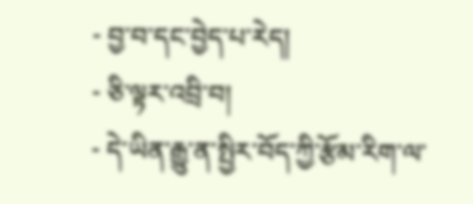- བྱ་བ་དང་བྱེད་པ་རེད།
- ཅི་ལྟར་འབྲི་བ།
- དེ་ཡིན་རྒྱུ་ན་སྤྱིར་བོད་ཀྱི་རྩོམ་རིག་ལ་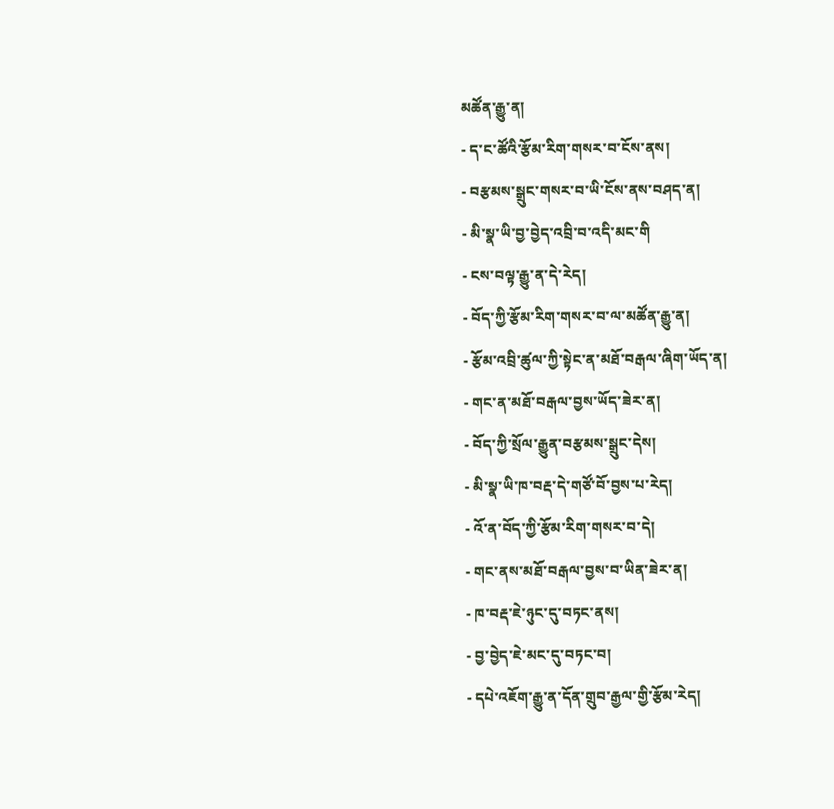མཚོན་རྒྱུ་ན།
- ད་ང་ཚོའི་རྩོམ་རིག་གསར་བ་ངོས་ནས།
- བརྩམས་སྒྲུང་གསར་བ་ཡི་ངོས་ནས་བཤད་ན།
- མི་སྣ་ཡི་བྱ་བྱེད་འབྲི་བ་འདི་མང་གི
- ངས་བལྟ་རྒྱུ་ན་དེ་རེད།
- བོད་ཀྱི་རྩོམ་རིག་གསར་བ་ལ་མཚོན་རྒྱུ་ན།
- རྩོམ་འབྲི་ཚུལ་ཀྱི་སྟེང་ན་མཐོ་བརྒལ་ཞིག་ཡོད་ན།
- གང་ན་མཐོ་བརྒལ་བྱས་ཡོད་ཟེར་ན།
- བོད་ཀྱི་སྲོལ་རྒྱུན་བརྩམས་སྒྲུང་དེས།
- མི་སྣ་ཡི་ཁ་བརྡ་དེ་གཙོ་བོ་བྱས་པ་རེད།
- འོ་ན་བོད་ཀྱི་རྩོམ་རིག་གསར་བ་དེ།
- གང་ནས་མཐོ་བརྒལ་བྱས་བ་ཡིན་ཟེར་ན།
- ཁ་བརྡ་ཇེ་ཉུང་དུ་བཏང་ནས།
- བྱ་བྱེད་ཇེ་མང་དུ་བཏང་བ།
- དཔེ་འཇོག་རྒྱུ་ན་དོན་གྲུབ་རྒྱལ་གྱི་རྩོམ་རེད།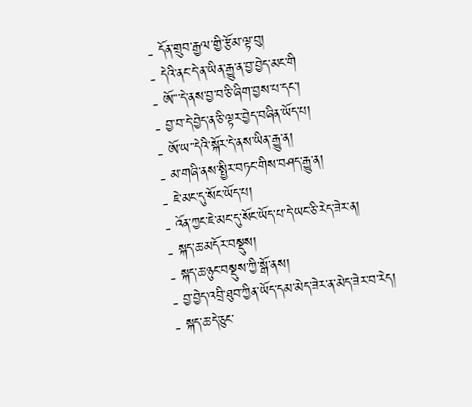- དོན་གྲུབ་རྒྱལ་གྱི་རྩོམ་ལྟ་བུ།
- དེའི་ནང་དེ་ན་ཡིན་རྒྱུ་ན་བྱ་བྱེད་མང་གི
- ཨོ་་་དེ་ནས་བྱ་བ་ཅི་ཞིག་བྱས་པ་དང་།
- བྱ་བ་དེ་བྱེད་ན་ཅི་ལྟར་བྱེད་བཞིན་ཡོད་པ།
- ཨོ་ཡ་་དེའི་སྐོར་དེ་ནས་ཡིན་རྒྱུ་ན།
- མ་གཞི་ནས་སྤྱིར་བཏང་གིས་བཤད་རྒྱུ་ན།
- ཇེ་མང་དུ་སོང་ཡོད་པ།
- འོན་ཀྱང་ཇེ་མང་དུ་སོང་ཡོད་པ་དེ་ཡང་ཅི་རེད་ཟེར་ན།
- སྐད་ཆ་མདོར་བསྡུས།
- སྐད་ཆ་ཉུང་བསྡུས་ཀྱི་སྒོ་ནས།
- བྱ་བྱེད་འབྲི་ཐུབ་ཀྱིན་ཡོད་དམ་མེད་ཟེར་ན་མེད་ཟེར་བ་རེད།
- སྐད་ཆ་དེ་ཅུང་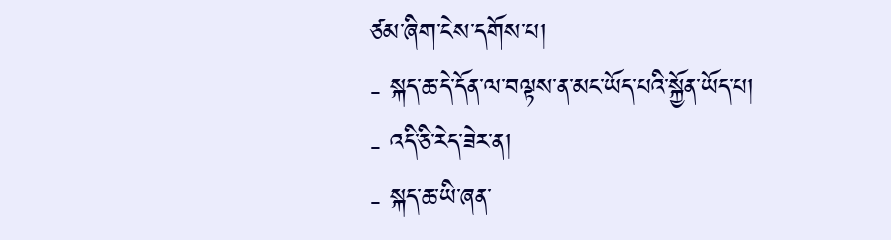ཙམ་ཞིག་ངེས་དགོས་པ།
- སྐད་ཆ་དེ་དོན་ལ་བལྟས་ན་མང་ཡོད་པའི་སྐྱོན་ཡོད་པ།
- འདི་ཅི་རེད་ཟེར་ན།
- སྐད་ཆ་ཡི་ཞན་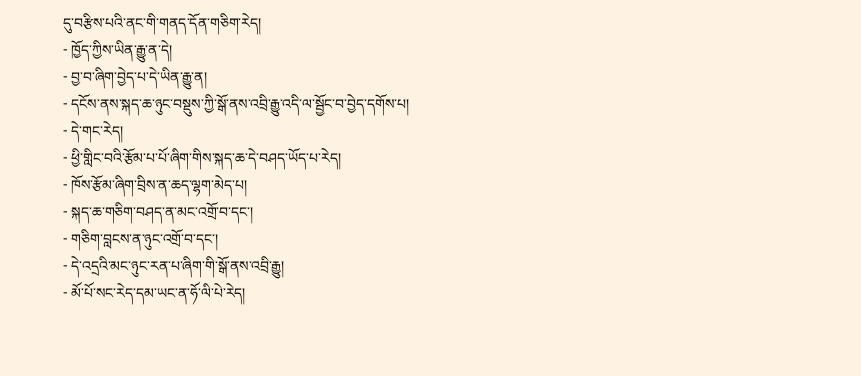དུ་བརྩིས་པའི་ནང་གི་གནད་དོན་གཅིག་རེད།
- ཁྱོད་ཀྱིས་ཡིན་རྒྱུ་ན་དེ།
- བྱ་བ་ཞིག་བྱེད་པ་དེ་ཡིན་རྒྱུ་ན།
- དངོས་ནས་སྐད་ཆ་ཉུང་བསྡུས་ཀྱི་སྒོ་ནས་འབྲི་རྒྱུ་འདི་ལ་སྦྱོང་བ་བྱེད་དགོས་པ།
- དེ་གང་རེད།
- ཕྱི་གླིང་བའི་རྩོམ་པ་པོ་ཞིག་གིས་སྐད་ཆ་དེ་བཤད་ཡོད་པ་རེད།
- ཁོས་རྩོམ་ཞིག་བྲིས་ན་ཆད་ལྷག་མེད་པ།
- སྐད་ཆ་གཅིག་བཤད་ན་མང་འགྲོ་བ་དང་།
- གཅིག་བླངས་ན་ཉུང་འགྲོ་བ་དང་།
- དེ་འདྲའི་མང་ཉུང་རན་པ་ཞིག་གི་སྒོ་ནས་འབྲི་རྒྱུ།
- མོ་པོ་སང་རེད་དམ་ཡང་ན་ཧོ་ལི་པེ་རེད།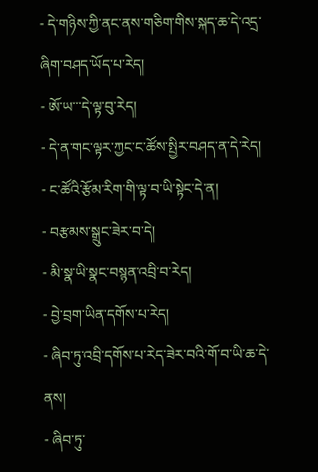- དེ་གཉིས་ཀྱི་ནང་ནས་གཅིག་གིས་སྐད་ཆ་དེ་འདྲ་ཞིག་བཤད་ཡོད་པ་རེད།
- ཨོ་ཡ་་་དེ་ལྟ་བུ་རེད།
- དེ་ན་གང་ལྟར་ཀྱང་ང་ཚོས་སྤྱིར་བཤད་ན་དེ་རེད།
- ང་ཚོའི་རྩོམ་རིག་གི་ལྟ་བ་ཡི་སྟེང་དེ་ན།
- བརྩམས་སྒྲུང་ཟེར་བ་དེ།
- མི་སྣ་ཡི་སྣང་བསྙན་འབྲི་བ་རེད།
- བྱེ་བྲག་ཡིན་དགོས་པ་རེད།
- ཞིབ་ཏུ་འབྲི་དགོས་པ་རེད་ཟེར་བའི་གོ་བ་ཡི་ཆ་དེ་ནས།
- ཞིབ་ཏུ་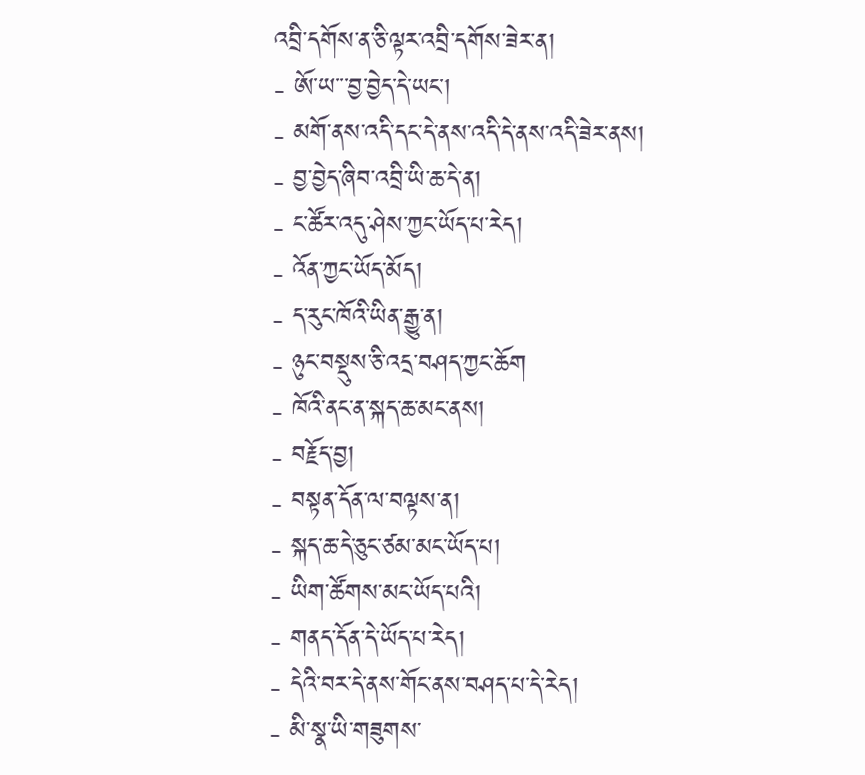འབྲི་དགོས་ན་ཅི་ལྟར་འབྲི་དགོས་ཟེར་ན།
- ཨོ་ཡ་་་བྱ་བྱེད་དེ་ཡང་།
- མགོ་ནས་འདི་དང་དེ་ནས་འདི་དེ་ནས་འདི་ཟེར་ནས།
- བྱ་བྱེད་ཞིབ་འབྲི་ཡི་ཆ་དེ་ན།
- ང་ཚོར་འདུ་ཤེས་ཀྱང་ཡོད་པ་རེད།
- འོན་ཀྱང་ཡོད་མོད།
- ད་རུང་ཁོའི་ཡིན་རྒྱུ་ན།
- ཉུང་བསྡུས་ཅི་འདྲ་བཤད་ཀྱང་ཆོག
- ཁོའི་ནང་ན་སྐད་ཆ་མང་ནས།
- བརྗོད་བྱ།
- བསྟན་དོན་ལ་བལྟས་ན།
- སྐད་ཆ་དེ་ཅུང་ཙམ་མང་ཡོད་པ།
- ཡིག་ཚོགས་མང་ཡོད་པའི།
- གནད་དོན་དེ་ཡོད་པ་རེད།
- དེའི་བར་དེ་ནས་གོང་ནས་བཤད་པ་དེ་རེད།
- མི་སྣ་ཡི་གཟུགས་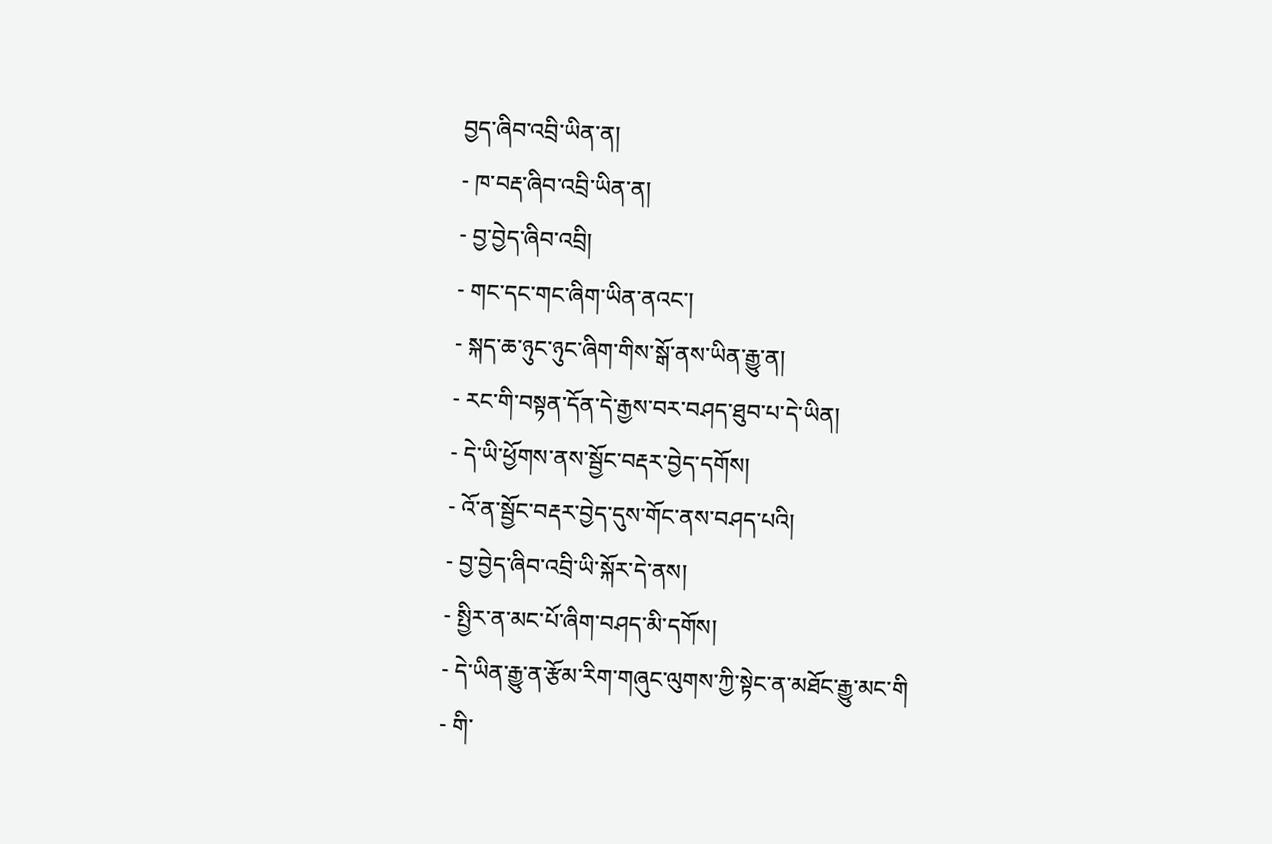བྱད་ཞིབ་འབྲི་ཡིན་ན།
- ཁ་བརྡ་ཞིབ་འབྲི་ཡིན་ན།
- བྱ་བྱེད་ཞིབ་འབྲི།
- གང་དང་གང་ཞིག་ཡིན་ནའང་།
- སྐད་ཆ་ཉུང་ཉུང་ཞིག་གིས་སྒོ་ནས་ཡིན་རྒྱུ་ན།
- རང་གི་བསྟན་དོན་དེ་རྒྱས་བར་བཤད་ཐུབ་པ་དེ་ཡིན།
- དེ་ཡི་ཕྱོགས་ནས་སྦྱོང་བརྡར་བྱེད་དགོས།
- འོ་ན་སྦྱོང་བརྡར་བྱེད་དུས་གོང་ནས་བཤད་པའི།
- བྱ་བྱེད་ཞིབ་འབྲི་ཡི་སྐོར་དེ་ནས།
- སྤྱིར་ན་མང་པོ་ཞིག་བཤད་མི་དགོས།
- དེ་ཡིན་རྒྱུ་ན་རྩོམ་རིག་གཞུང་ལུགས་ཀྱི་སྟེང་ན་མཐོང་རྒྱུ་མང་གི
- གི་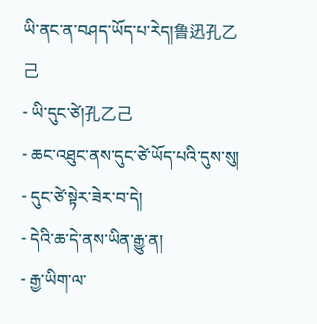ཡི་ནང་ན་བཤད་ཡོད་པ་རེད།鲁迅孔乙己
- ཡི་དུང་ཙེ།孔乙己
- ཆང་འཐུང་ནས་དུང་ཙེ་ཡོད་པའི་དུས་སུ།
- དུང་ཙེ་སྟེར་ཟེར་བ་དེ།
- དེའི་ཆ་དེ་ནས་ཡིན་རྒྱུ་ན།
- རྒྱ་ཡིག་ལ་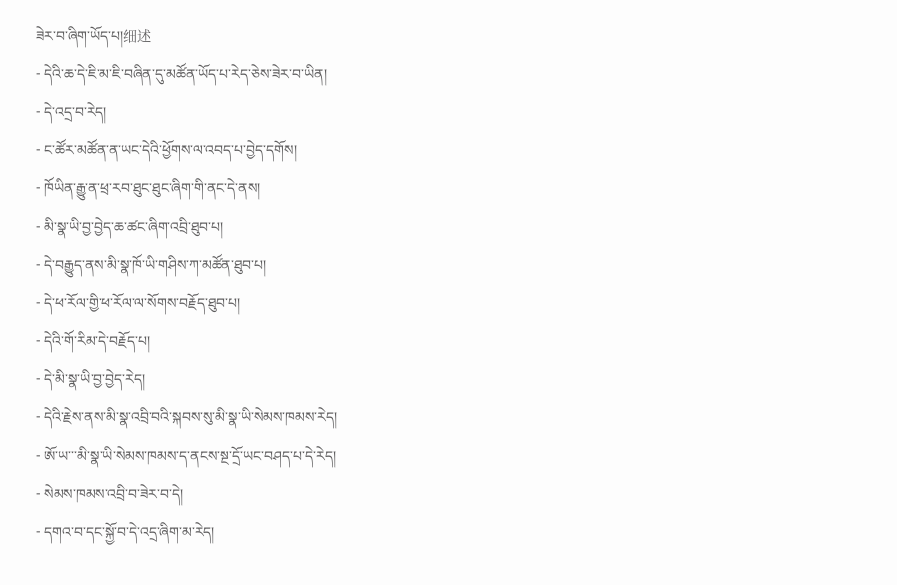ཟེར་བ་ཞིག་ཡོད་པ།细述
- དེའི་ཆ་དེ་ཇི་མ་ཇི་བཞིན་དུ་མཚོན་ཡོད་པ་རེད་ཅེས་ཟེར་བ་ཡིན།
- དེ་འདྲ་བ་རེད།
- ང་ཚོར་མཚོན་ན་ཡང་དེའི་ཕྱོགས་ལ་འབད་པ་བྱེད་དགོས།
- ཁོཡིན་རྒྱུ་ན་ཕྲ་རབ་ཐུང་ཐུང་ཞིག་གི་ནང་དེ་ནས།
- མི་སྣ་ཡི་བྱ་བྱེད་ཆ་ཚང་ཞིག་འབྲི་ཐུབ་པ།
- དེ་བརྒྱུད་ནས་མི་སྣ་ཁོ་ཡི་གཤིས་ཀ་མཚོན་ཐུབ་པ།
- དེ་ཕ་རོལ་གྱི་ཕ་རོལ་ལ་སོགས་བརྗོད་ཐུབ་པ།
- དེའི་གོ་རིམ་དེ་བརྗོད་པ།
- དེ་མི་སྣ་ཡི་བྱ་བྱེད་རེད།
- དེའི་རྗེས་ནས་མི་སྣ་འབྲི་བའི་སྐབས་སུ་མི་སྣ་ཡི་སེམས་ཁམས་རེད།
- ཨོ་ཡ་་་མི་སྣ་ཡི་སེམས་ཁམས་ད་ནངས་སྔ་དྲོ་ཡང་བཤད་པ་དེ་རེད།
- སེམས་ཁམས་འབྲི་བ་ཟེར་བ་དེ།
- དགའ་བ་དང་སྐྱོ་བ་དེ་འདྲ་ཞིག་མ་རེད།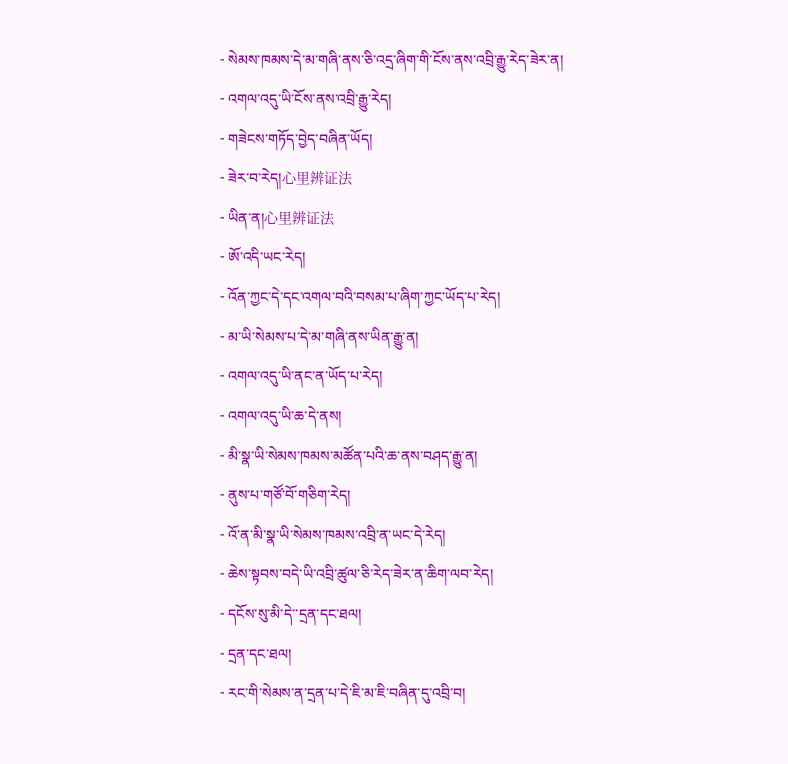- སེམས་ཁམས་དེ་མ་གཞི་ནས་ཅི་འདྲ་ཞིག་གི་ངོས་ནས་འབྲི་རྒྱུ་རེད་ཟེར་ན།
- འགལ་འདུ་ཡི་ངོས་ནས་འབྲི་རྒྱུ་རེད།
- གཟེངས་གཏོད་བྱེད་བཞིན་ཡོད།
- ཟེར་བ་རེད།心里辨证法
- ཡིན་ན།心里辨证法
- ཨོ་འདི་ཡང་རེད།
- འོན་ཀྱང་དེ་དང་འགལ་བའི་བསམ་པ་ཞིག་ཀྱང་ཡོད་པ་རེད།
- མ་ཡི་སེམས་པ་དེ་མ་གཞི་ནས་ཡིན་རྒྱུ་ན།
- འགལ་འདུ་ཡི་ནང་ན་ཡོད་པ་རེད།
- འགལ་འདུ་ཡི་ཆ་དེ་ནས།
- མི་སྣ་ཡི་སེམས་ཁམས་མཚོན་པའི་ཆ་ནས་བཤད་རྒྱུ་ན།
- ནུས་པ་གཙོ་བོ་གཅིག་རེད།
- འོ་ན་མི་སྣ་ཡི་སེམས་ཁམས་འབྲི་ན་ཡང་དེ་རེད།
- ཆེས་སྟབས་བདེ་ཡི་འབྲི་ཚུལ་ཅི་རེད་ཟེར་ན་ཆིག་ལབ་རེད།
- དངོས་སུ་མི་དེ་་དྲན་དང་ཐལ།
- དྲན་དང་ཐལ།
- རང་གི་སེམས་ན་དྲན་པ་དེ་ཇི་མ་ཇི་བཞིན་དུ་འབྲི་བ།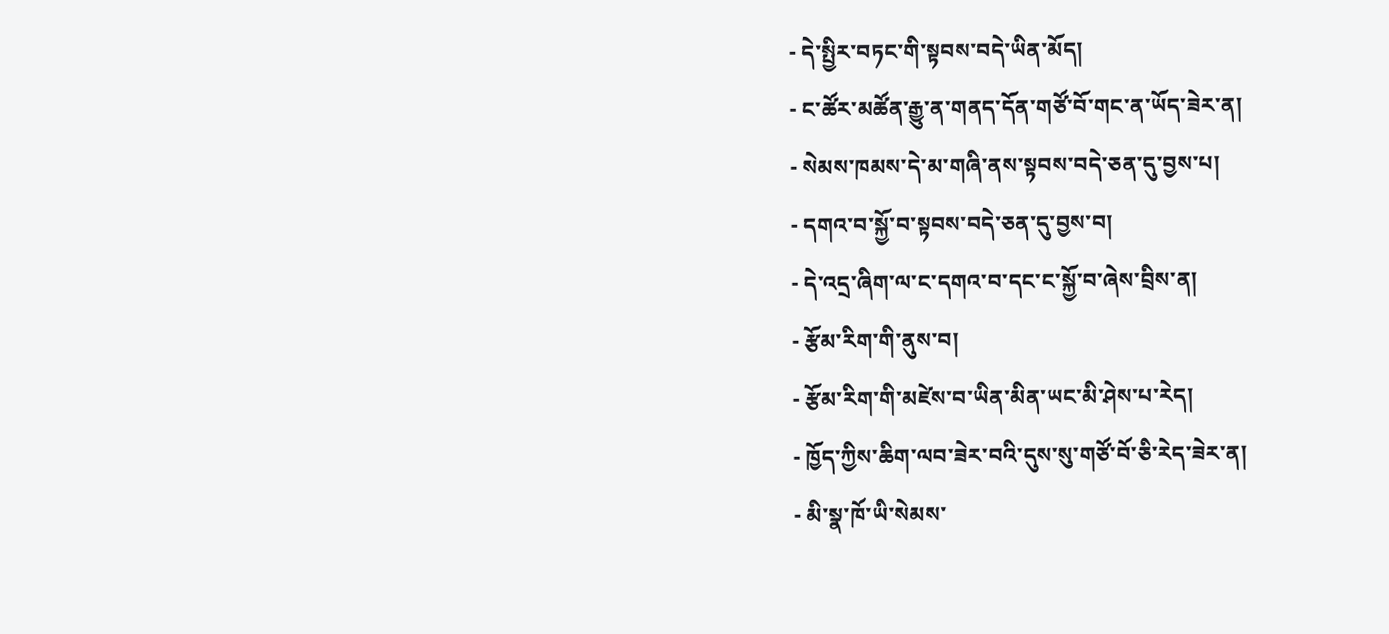- དེ་སྤྱིར་བཏང་གི་སྟབས་བདེ་ཡིན་མོད།
- ང་ཚོར་མཚོན་རྒྱུ་ན་གནད་དོན་གཙོ་བོ་གང་ན་ཡོད་ཟེར་ན།
- སེམས་ཁམས་དེ་མ་གཞི་ནས་སྟབས་བདེ་ཅན་དུ་བྱས་པ།
- དགའ་བ་སྐྱོ་བ་སྟབས་བདེ་ཅན་དུ་བྱས་བ།
- དེ་འདྲ་ཞིག་ལ་ང་དགའ་བ་དང་ང་སྐྱོ་བ་ཞེས་བྲིས་ན།
- རྩོམ་རིག་གི་ནུས་བ།
- རྩོམ་རིག་གི་མཛེས་བ་ཡིན་མིན་ཡང་མི་ཤེས་པ་རེད།
- ཁྱོད་ཀྱིས་ཆིག་ལབ་ཟེར་བའི་དུས་སུ་གཙོ་བོ་ཅི་རེད་ཟེར་ན།
- མི་སྣ་ཁོ་ཡི་སེམས་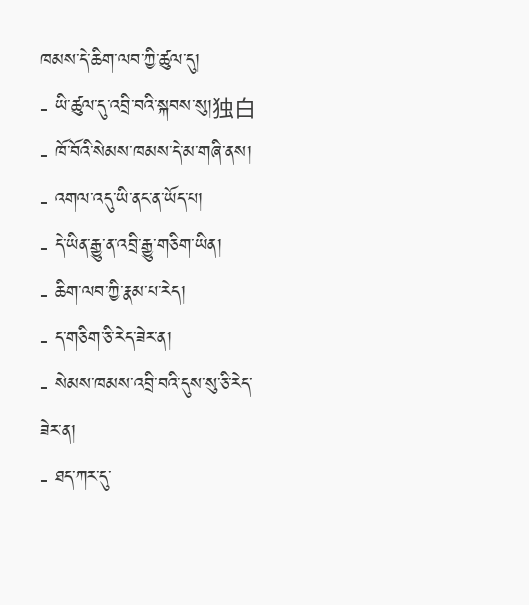ཁམས་དེ་ཆིག་ལབ་ཀྱི་ཚུལ་དུ།
- ཡི་ཚུལ་དུ་འབྲི་བའི་སྐབས་སུ།独白
- ཁོ་བོའི་སེམས་ཁམས་དེ་མ་གཞི་ནས།
- འགལ་འདུ་ཡི་ནང་ན་ཡོད་པ།
- དེ་ཡིན་རྒྱུ་ན་འབྲི་རྒྱུ་གཅིག་ཡིན།
- ཆིག་ལབ་ཀྱི་རྣམ་པ་རེད།
- ད་གཅིག་ཅི་རེད་ཟེར་ན།
- སེམས་ཁམས་འབྲི་བའི་དུས་སུ་ཅི་རེད་ཟེར་ན།
- ཐད་ཀར་དུ་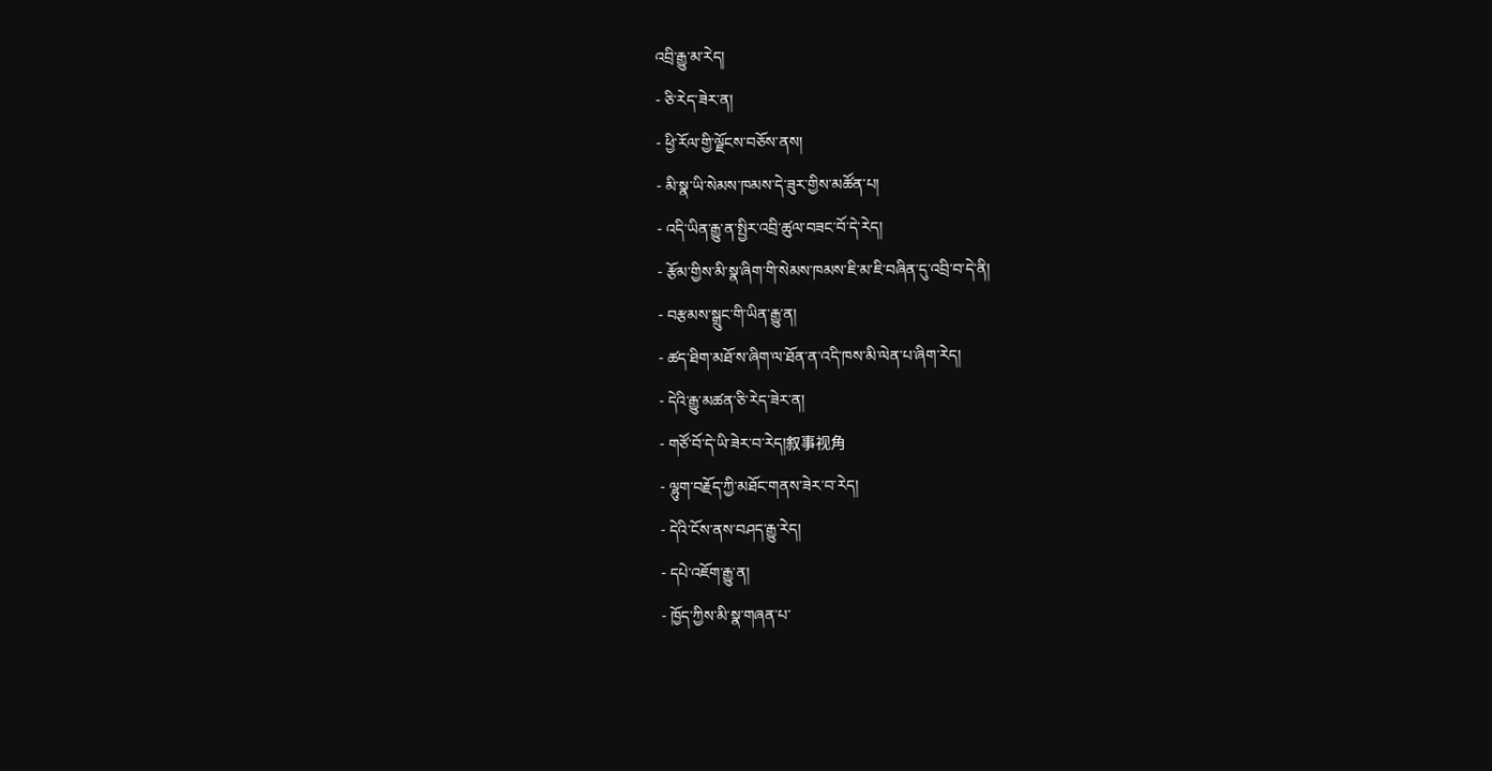འབྲི་རྒྱུ་མ་རེད།
- ཅི་རེད་ཟེར་ན།
- ཕྱི་རོལ་གྱི་ལྗོངས་བཅོས་ནས།
- མི་སྣ་ཡི་སེམས་ཁམས་དེ་ཟུར་གྱིས་མཚོན་པ།
- འདི་ཡིན་རྒྱུ་ན་སྤྱིར་འབྲི་ཚུལ་བཟང་བོ་དེ་རེད།
- རྩོམ་གྱིས་མི་སྣ་ཞིག་གི་སེམས་ཁམས་ཇི་མ་ཇི་བཞིན་དུ་འབྲི་བ་དེ་ནི།
- བརྩམས་སྒྲུང་གི་ཡིན་རྒྱུ་ན།
- ཚད་ཐིག་མཐོ་ས་ཞིག་ལ་ཐོན་ན་འདི་ཁས་མི་ལེན་པ་ཞིག་རེད།
- དེའི་རྒྱུ་མཚན་ཅི་རེད་ཟེར་ན།
- གཙོ་བོ་དེ་ཡི་ཟེར་བ་རེད།叙事视角
- ལྷུག་བརྗོད་ཀྱི་མཐོང་གནས་ཟེར་བ་རེད།
- དེའི་ངོས་ནས་བཤད་རྒྱུ་རེད།
- དཔེ་འཇོག་རྒྱུ་ན།
- ཁྱོད་ཀྱིས་མི་སྣ་གཞན་པ་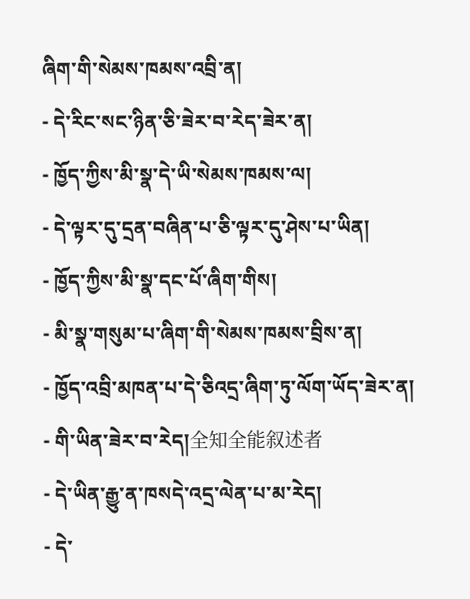ཞིག་གི་སེམས་ཁམས་འབྲི་ན།
- དེ་རིང་སང་ཉིན་ཅི་ཟེར་བ་རེད་ཟེར་ན།
- ཁྱོད་ཀྱིས་མི་སྣ་དེ་ཡི་སེམས་ཁམས་ལ།
- དེ་ལྟར་དུ་དྲན་བཞིན་པ་ཅི་ལྟར་དུ་ཤེས་པ་ཡིན།
- ཁྱོད་ཀྱིས་མི་སྣ་དང་པོ་ཞིག་གིས།
- མི་སྣ་གསུམ་པ་ཞིག་གི་སེམས་ཁམས་བྲིས་ན།
- ཁྱོད་འབྲི་མཁན་པ་དེ་ཅིའདྲ་ཞིག་ཏུ་ལོག་ཡོད་ཟེར་ན།
- གི་ཡིན་ཟེར་བ་རེད།全知全能叙述者
- དེ་ཡིན་རྒྱུ་ན་ཁསདེ་འདྲ་ལེན་པ་མ་རེད།
- དེ་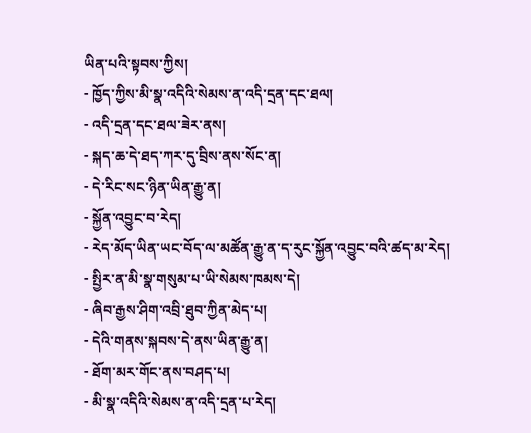ཡིན་པའི་སྟབས་ཀྱིས།
- ཁྱོད་ཀྱིས་མི་སྣ་འདིའི་སེམས་ན་འདི་དྲན་དང་ཐལ།
- འདི་དྲན་དང་ཐལ་ཟེར་ནས།
- སྐད་ཆ་དེ་ཐད་ཀར་དུ་བྲིས་ནས་སོང་ན།
- དེ་རིང་སང་ཉིན་ཡིན་རྒྱུ་ན།
- སྐྱོན་འབྱུང་བ་རེད།
- རེད་མོད་ཡིན་ཡང་བོད་ལ་མཚོན་རྒྱུ་ན་ད་རུང་སྐྱོན་འབྱུང་བའི་ཚད་མ་རེད།
- སྤྱིར་ན་མི་སྣ་གསུམ་པ་ཡི་སེམས་ཁམས་དེ།
- ཞིབ་རྒྱས་ཤིག་འབྲི་ཐུབ་ཀྱིན་མེད་པ།
- དེའི་གནས་སྐབས་དེ་ནས་ཡིན་རྒྱུ་ན།
- ཐོག་མར་གོང་ནས་བཤད་པ།
- མི་སྣ་འདིའི་སེམས་ན་འདི་དྲན་པ་རེད།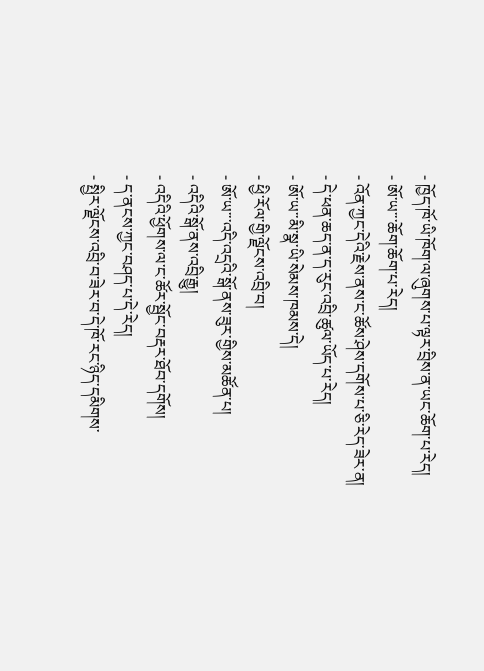- ཁྱོད་ཁོ་ཡི་ཁོག་ལ་ཞུགས་པ་ལྟར་བྲིས་ན་ཡང་ཆོག་པ་རེད།
- ཨོ་ཡ་་་ཆོག་ཆོག་པ་རེད།
- འོན་ཀྱང་དེའི་རྗེས་ནས་ང་ཚོས་ཤེས་དགོས་པ་ཅི་རེད་ཟེར་ན།
- དེ་ཕན་ཆད་ན་ད་རུང་འབྲི་ཚུལ་ཡོད་པ་རེད།
- ཨོ་ཡ་་མི་སྣ་ཡི་སེམས་ཁམས་དེ།
- ཕྱི་རོལ་གྱི་ལྗོངས་འབྲི་བ།
- ཨོ་ཡ་་་འདི་འདྲའི་སྒོ་ནས་ཟུར་གྱིས་མཚོན་པ།
- འདིའི་སྒོ་ནས་འབྲི་རྒྱུ།
- འདིའི་ཕྱོགས་ལ་ང་ཚོར་སྦྱོང་བརྡར་ཐོབ་དགོས།
- ད་ནངས་ཀྱང་བཤད་པ་དེ་རེད།
- སྤྱིར་ལྗོངས་འབྲི་བ་ཟེར་བ་དེ་ཁོ་རང་ཉིད་དམིགས་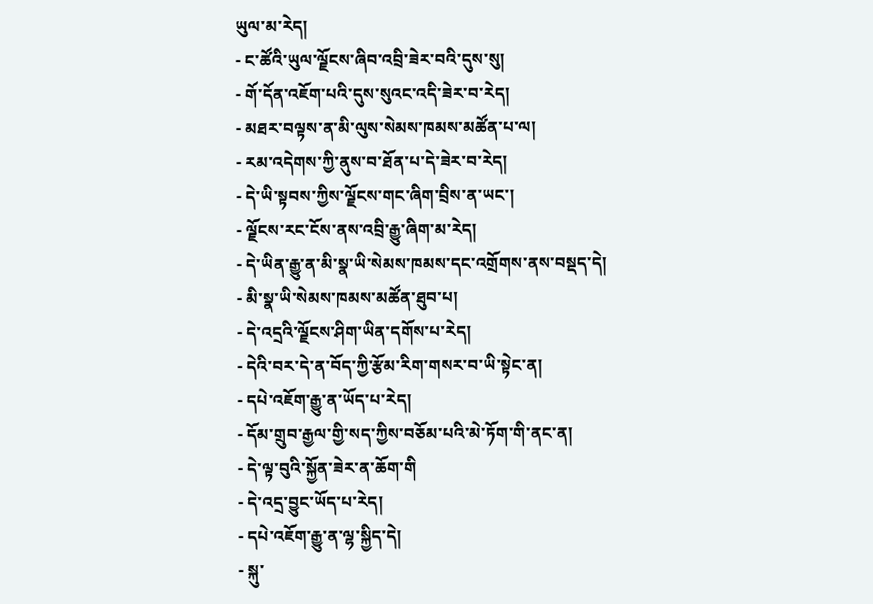ཡུལ་མ་རེད།
- ང་ཚོའི་ཡུལ་ལྗོངས་ཞིབ་འབྲི་ཟེར་བའི་དུས་སུ།
- གོ་དོན་འཇོག་པའི་དུས་སུའང་འདི་ཟེར་བ་རེད།
- མཐར་བལྟས་ན་མི་ལུས་སེམས་ཁམས་མཚོན་པ་ལ།
- རམ་འདེགས་ཀྱི་ནུས་བ་ཐོན་པ་དེ་ཟེར་བ་རེད།
- དེ་ཡི་སྟབས་ཀྱིས་ལྗོངས་གང་ཞིག་བྲིས་ན་ཡང་།
- ལྗོངས་རང་ངོས་ནས་འབྲི་རྒྱུ་ཞིག་མ་རེད།
- དེ་ཡིན་རྒྱུ་ན་མི་སྣ་ཡི་སེམས་ཁམས་དང་འགྲོགས་ནས་བསྡད་དེ།
- མི་སྣ་ཡི་སེམས་ཁམས་མཚོན་ཐུབ་པ།
- དེ་འདྲའི་ལྗོངས་ཤིག་ཡིན་དགོས་པ་རེད།
- དེའི་བར་དེ་ན་བོད་ཀྱི་རྩོམ་རིག་གསར་བ་ཡི་སྟེང་ན།
- དཔེ་འཇོག་རྒྱུ་ན་ཡོད་པ་རེད།
- དོམ་གྲུབ་རྒྱལ་གྱི་སད་ཀྱིས་བཅོམ་པའི་མེ་ཏོག་གི་ནང་ན།
- དེ་ལྟ་བུའི་སྐྱོན་ཟེར་ན་ཆོག་གི
- དེ་འདྲ་བྱུང་ཡོད་པ་རེད།
- དཔེ་འཇོག་རྒྱུ་ན་ལྷ་སྐྱིད་དེ།
- སྐུ་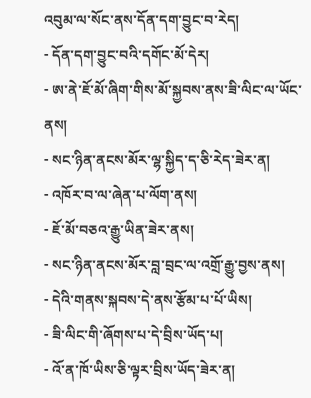འབུམ་ལ་སོང་ནས་དོན་དག་བྱུང་བ་རེད།
- དོན་དག་བྱུང་བའི་དགོང་མོ་དེར།
- ཨ་ནེ་ཇོ་མོ་ཞིག་གིས་མོ་སྐྱབས་ནས་ཟི་ལིང་ལ་ཡོང་ནས།
- སང་ཉིན་ནངས་མོར་ལྷ་སྐྱིད་ད་ཅི་རེད་ཟེར་ན།
- འཁོར་བ་ལ་ཞེན་པ་ལོག་ནས།
- ཇོ་མོ་བཅའ་རྒྱུ་ཡིན་ཟེར་ནས།
- སང་ཉིན་ནངས་མོར་བླ་བྲང་ལ་འགྲོ་རྒྱུ་བྱས་ནས།
- དེའི་གནས་སྐབས་དེ་ནས་རྩོམ་པ་པོ་ཡིས།
- ཟི་ལིང་གི་ཞོགས་པ་དེ་བྲིས་ཡོད་པ།
- འོ་ན་ཁོ་ཡིས་ཅི་ལྟར་བྲིས་ཡོད་ཟེར་ན།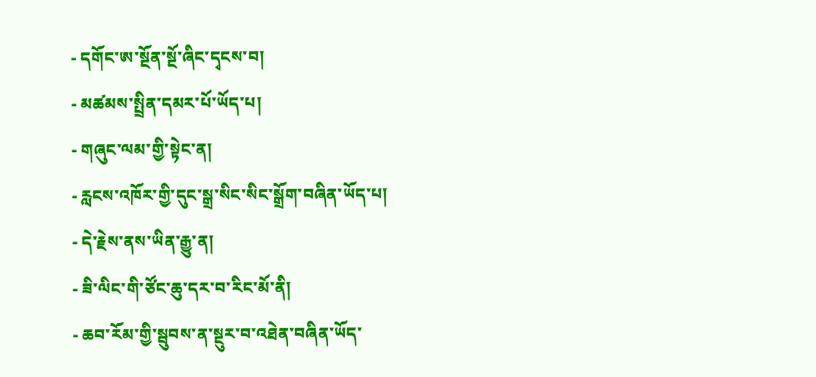- དགོང་ཨ་སྔོན་སྔོ་ཞིང་དྭངས་བ།
- མཚམས་སྤྲིན་དམར་པོ་ཡོད་པ།
- གཞུང་ལམ་གྱི་སྟེང་ན།
- རླངས་འཁོར་གྱི་དུང་སྒྲ་སིང་སིང་སྒྲོག་བཞིན་ཡོད་པ།
- དེ་རྗེས་ནས་ཡིན་རྒྱུ་ན།
- ཟི་ལིང་གི་ཙོང་ཆུ་དར་བ་རིང་མོ་ནི།
- ཆབ་རོམ་གྱི་སྦུབས་ན་སྔུར་བ་འཐེན་བཞིན་ཡོད་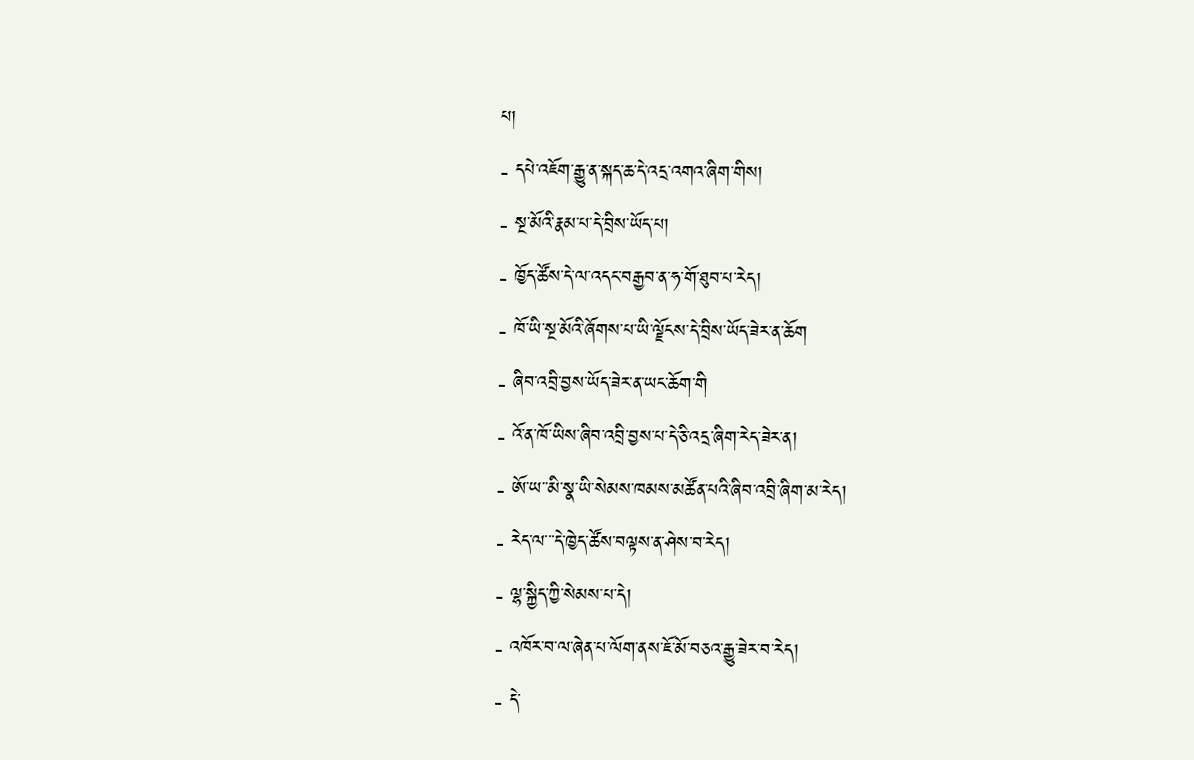པ།
- དཔེ་འཇོག་རྒྱུ་ན་སྐད་ཆ་དེ་འདྲ་འགའ་ཞིག་གིས།
- སྔ་མོའི་རྣམ་པ་དེ་བྲིས་ཡོད་པ།
- ཁྱོད་ཚོས་དེ་ལ་འདང་བརྒྱབ་ན་ཧ་གོ་ཐུབ་པ་རེད།
- ཁོ་ཡི་སྔ་མོའི་ཞོགས་པ་ཡི་ལྗོངས་དེ་བྲིས་ཡོད་ཟེར་ན་ཆོག
- ཞིབ་འབྲི་བྱས་ཡོད་ཟེར་ན་ཡང་ཆོག་གི
- འོ་ན་ཁོ་ཡིས་ཞིབ་འབྲི་བྱས་པ་དེ་ཅི་འདྲ་ཞིག་རེད་ཟེར་ན།
- ཨོ་ཡ་་མི་སྣ་ཡི་སེམས་ཁམས་མཚོན་པའི་ཞིབ་འབྲི་ཞིག་མ་རེད།
- རེད་ལ་་་དེ་ཁྱེད་ཚོས་བལྟས་ན་ཤེས་བ་རེད།
- ལྷ་སྐྱིད་ཀྱི་སེམས་པ་དེ།
- འཁོར་བ་ལ་ཞེན་པ་ལོག་ནས་ཇོ་མོ་བཅའ་རྒྱུ་ཟེར་བ་རེད།
- དེ་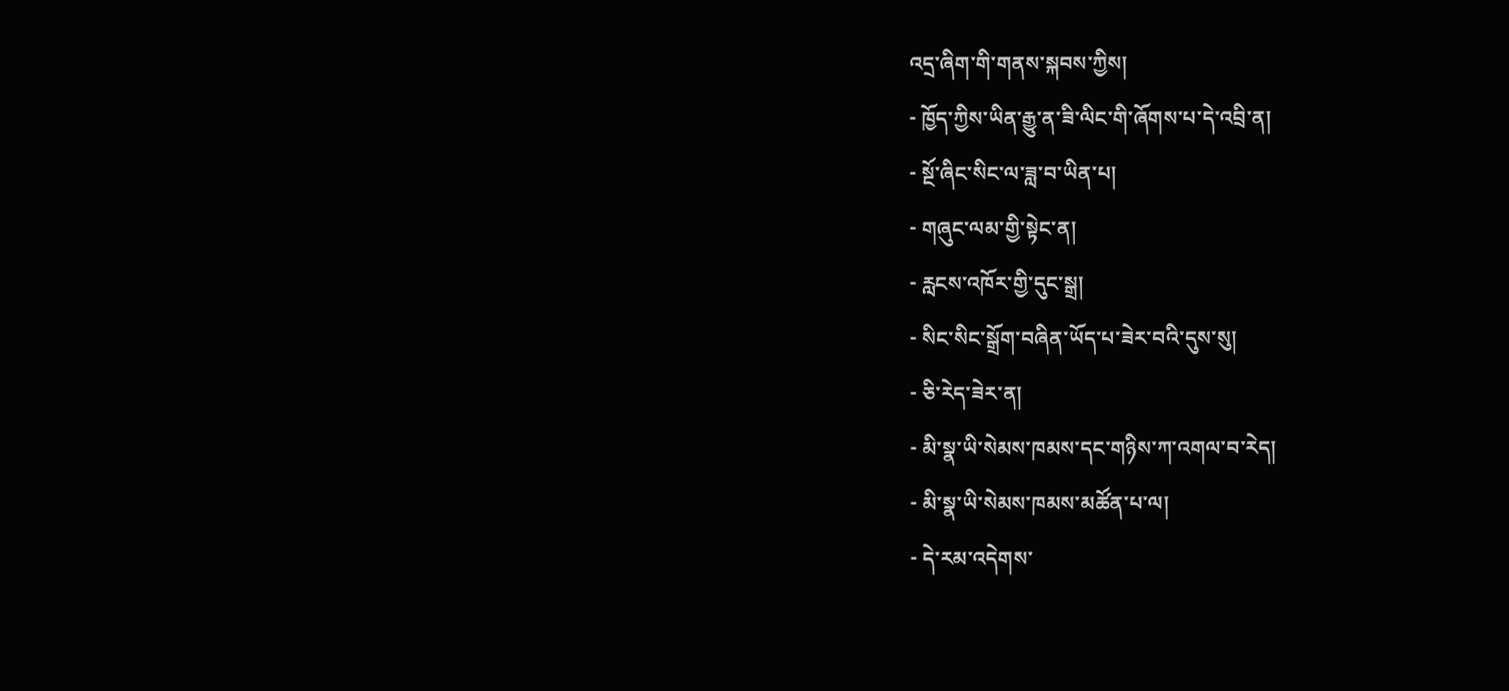འདྲ་ཞིག་གི་གནས་སྐབས་ཀྱིས།
- ཁྱོད་ཀྱིས་ཡིན་རྒྱུ་ན་ཟི་ལིང་གི་ཞོགས་པ་དེ་འབྲི་ན།
- སྔོ་ཞིང་སིང་ལ་ཟླ་བ་ཡིན་པ།
- གཞུང་ལམ་གྱི་སྟེང་ན།
- རླངས་འཁོར་གྱི་དུང་སྒྲ།
- སིང་སིང་སྒྲོག་བཞིན་ཡོད་པ་ཟེར་བའི་དུས་སུ།
- ཅི་རེད་ཟེར་ན།
- མི་སྣ་ཡི་སེམས་ཁམས་དང་གཉིས་ཀ་འགལ་བ་རེད།
- མི་སྣ་ཡི་སེམས་ཁམས་མཚོན་པ་ལ།
- དེ་རམ་འདེགས་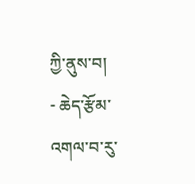ཀྱི་ནུས་བ།
- ཆེད་རྩོམ་འགལ་བ་རུ་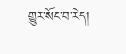གྱུར་སོང་བ་རེད།